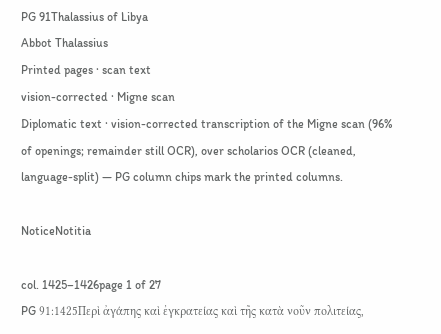PG 91Thalassius of Libya
Abbot Thalassius
Printed pages · scan text
vision-corrected · Migne scan
Diplomatic text · vision-corrected transcription of the Migne scan (96% of openings; remainder still OCR), over scholarios OCR (cleaned, language-split) — PG column chips mark the printed columns.

NoticeNotitia

col. 1425–1426page 1 of 27
PG 91:1425Περὶ ἀγάπης καὶ ἐγκρατείας καὶ τῆς κατὰ νοῦν πολιτείας,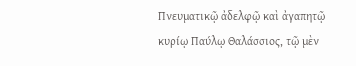Πνευματικῷ ἀδελφῷ καὶ ἀγαπητῷ κυρίῳ Παύλῳ Θαλάσσιος, τῷ μὲν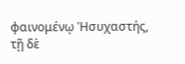φαινομένῳ Ἡσυχαστής, τῇ δὲ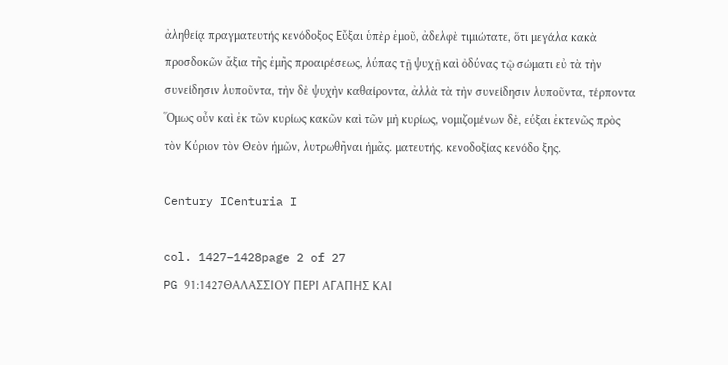ἀληθείᾳ πραγματευτής κενόδοξος Εὔξαι ὑπὲρ ἐμοῦ, ἀδελφὲ τιμιώτατε, ὅτι μεγάλα κακὰ προσδοκῶν ἄξια τῆς ἐμῆς προαιρέσεως, λύπας τῇ ψυχῇ καὶ ὀδύνας τῷ σώματι εὐ τὰ τὴν συνείδησιν λυποῦντα, τὴν δὲ ψυχὴν καθαίροντα, ἀλλὰ τὰ τὴν συνείδησιν λυποῦντα, τέρποντα Ὅμως οὖν καὶ ἐκ τῶν κυρίως κακῶν καὶ τῶν μὴ κυρίως, νομιζομένων δὲ, εύξαι ἐκτενῶς πρὸς τὸν Κύριον τὸν Θεὸν ἡμῶν, λυτρωθῆναι ἡμᾶς. ματευτής. κενοδοξίας κενόδο ξης.

Century ICenturia I

col. 1427–1428page 2 of 27
PG 91:1427ΘΑΛΑΣΣΙΟΥ ΠΕΡΙ ΑΓΑΠΗΣ ΚΑΙ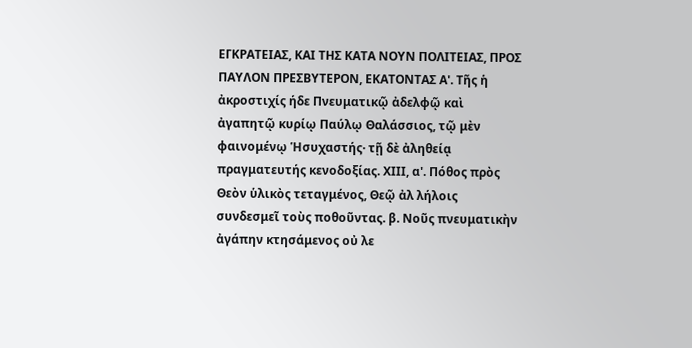ΕΓΚΡΑΤΕΙΑΣ, ΚΑΙ ΤΗΣ ΚΑΤΑ ΝΟΥΝ ΠΟΛΙΤΕΙΑΣ, ΠΡΟΣ ΠΑΥΛΟΝ ΠΡΕΣΒΥΤΕΡΟΝ, ΕΚΑΤΟΝΤΑΣ Α'. Τῆς ἡ ἀκροστιχίς ήδε Πνευματικῷ ἀδελφῷ καὶ ἀγαπητῷ κυρίῳ Παύλῳ Θαλάσσιος, τῷ μὲν φαινομένῳ Ἡσυχαστής· τῇ δὲ ἀληθείᾳ πραγματευτής κενοδοξίας. ΧΙΙΙ, α'. Πόθος πρὸς Θεὸν ὑλικὸς τεταγμένος, Θεῷ ἀλ λήλοις συνδεσμεῖ τοὺς ποθοῦντας. β. Νοῦς πνευματικὴν ἀγάπην κτησάμενος οὐ λε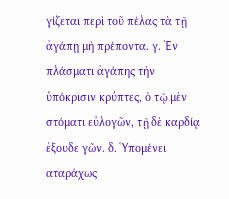γίζεται περὶ τοῦ πέλας τὰ τῇ ἀγάπῃ μὴ πρέποντα. γ. Ἐν πλάσματι ἀγάπης τὴν ὑπόκρισιν κρύπτες, ὁ τῷ μὲν στόματι εὐλογῶν, τῇ δὲ καρδίᾳ ἐξουδε γῶν. δ. Ὑπομένει αταράχως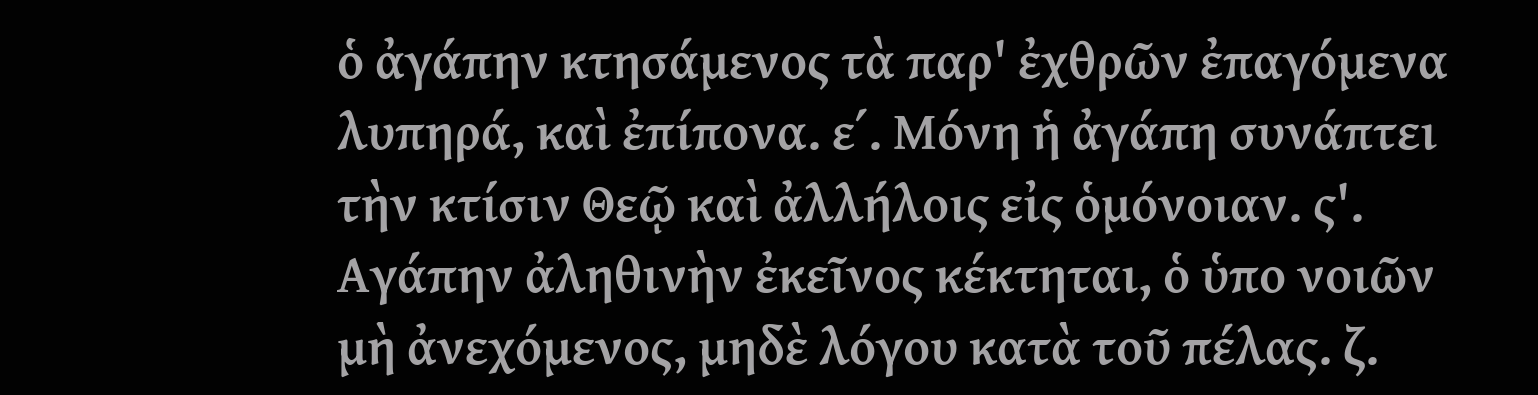ὁ ἀγάπην κτησάμενος τὰ παρ' ἐχθρῶν ἐπαγόμενα λυπηρά, καὶ ἐπίπονα. ε΄. Μόνη ἡ ἀγάπη συνάπτει τὴν κτίσιν Θεῷ καὶ ἀλλήλοις εἰς ὁμόνοιαν. ς'. Αγάπην ἀληθινὴν ἐκεῖνος κέκτηται, ὁ ὑπο νοιῶν μὴ ἀνεχόμενος, μηδὲ λόγου κατὰ τοῦ πέλας. ζ.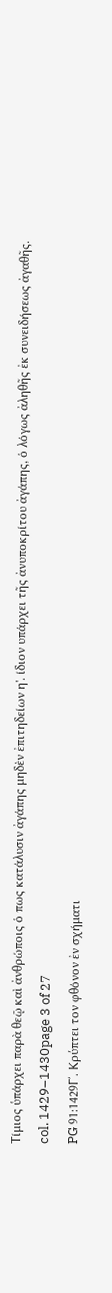Τίμιος ὑπάρχει παρὰ θεῷ καὶ ἀνθρώποις ὁ πως κατάλυσιν ἀγάπης μηδὲν ἐπιτηδείων η'. ίδιον υπάρχει τῆς ἀνυποκρίτου ἀγάπης, ὁ λόγως ἀληθῆς ἐκ συνειδήσεως ἀγαθῆς.
col. 1429–1430page 3 of 27
PG 91:1429Γ΄. Κρύπτει τον φθόνον ἐν σχήματι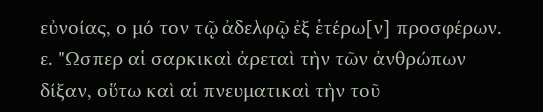εὐνοίας, ο μό τον τῷ ἀδελφῷ ἐξ ἑτέρω[ν] προσφέρων. ε. "Ωσπερ αἱ σαρκικαὶ ἀρεταὶ τὴν τῶν ἀνθρώπων δίξαν, οὕτω καὶ αἱ πνευματικαὶ τὴν τοῦ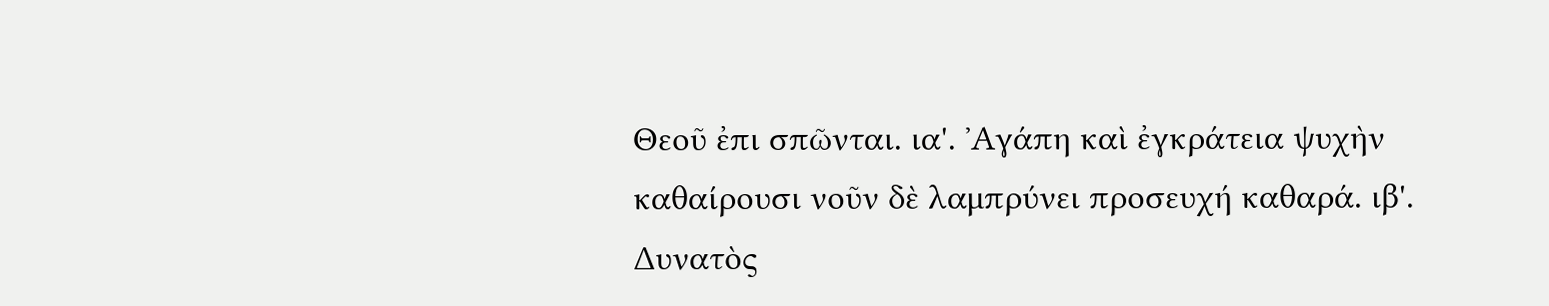Θεοῦ ἐπι σπῶνται. ια'. ᾿Αγάπη καὶ ἐγκράτεια ψυχὴν καθαίρουσι νοῦν δὲ λαμπρύνει προσευχή καθαρά. ιβ'. Δυνατὸς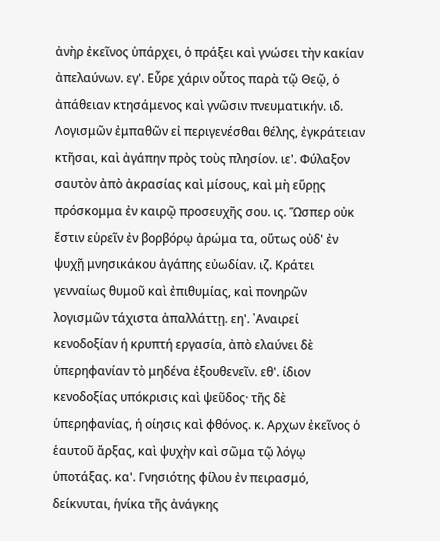ἀνὴρ ἐκεῖνος ὑπάρχει, ὁ πράξει καὶ γνώσει τὴν κακίαν ἀπελαύνων. εγ'. Εὗρε χάριν οὗτος παρὰ τῷ Θεῷ, ὁ ἀπάθειαν κτησάμενος καὶ γνῶσιν πνευματικήν. ιδ. Λογισμῶν ἐμπαθῶν εἰ περιγενέσθαι θέλης, ἐγκράτειαν κτῆσαι, καὶ ἀγάπην πρὸς τοὺς πλησίον. ιε'. Φύλαξον σαυτὸν ἀπὸ ἀκρασίας καὶ μίσους, καὶ μὴ εὕρῃς πρόσκομμα ἐν καιρῷ προσευχῆς σου. ις. Ὥσπερ οὐκ ἔστιν εὑρεῖν ἐν βορβόρῳ ἀρώμα τα, οὕτως οὐδ' ἐν ψυχῇ μνησικάκου ἀγάπης εὐωδίαν. ιζ. Κράτει γενναίως θυμοῦ καὶ ἐπιθυμίας, καὶ πονηρῶν λογισμῶν τάχιστα ἀπαλλάττῃ. εη'. ᾿Αναιρεί κενοδοξίαν ή κρυπτή εργασία, ἀπὸ ελαύνει δὲ ὑπερηφανίαν τὸ μηδένα ἐξουθενεῖν. εθ'. ίδιον κενοδοξίας υπόκρισις καὶ ψεῦδος· τῆς δὲ ὑπερηφανίας, ή οίησις καὶ φθόνος. κ. Αρχων ἐκεῖνος ὁ ἑαυτοῦ ἄρξας, καὶ ψυχὴν καὶ σῶμα τῷ λόγῳ ὑποτάξας. κα'. Γνησιότης φίλου ἐν πειρασμό, δείκνυται, ἡνίκα τῆς ἀνάγκης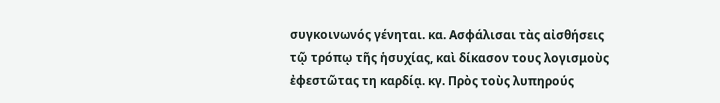συγκοινωνός γένηται. κα. Ασφάλισαι τὰς αἰσθήσεις τῷ τρόπῳ τῆς ἡσυχίας, καὶ δίκασον τους λογισμοὺς ἐφεστῶτας τη καρδίᾳ. κγ. Πρὸς τοὺς λυπηρούς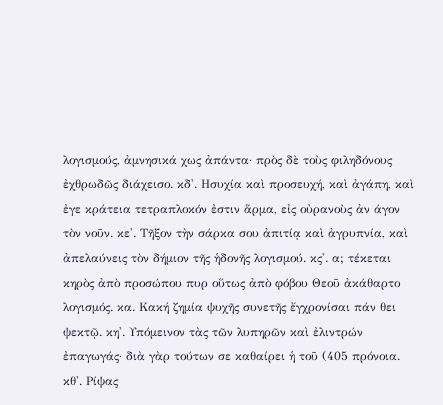λογισμούς, ἀμνησικά χως ἀπάντα· πρὸς δὲ τοὺς φιληδόνους ἐχθρωδῶς διάχεισο. κδ'. Ησυχία καὶ προσευχή, καὶ ἀγάπη, καὶ ἐγε κράτεια τετραπλοκόν ἐστιν ἅρμα, εἰς οὐρανοὺς ἀν άγον τὸν νοῦν. κε'. Τῆξον τὴν σάρκα σου ἀπιτίᾳ καὶ ἀγρυπνία, καὶ ἀπελαύνεις τὸν δήμιον τῆς ἡδονῆς λογισμού. κς'. α; τέκεται κηρὸς ἀπὸ προσώπου πυρ οὕτως ἀπὸ φόβου Θεοῦ ἀκάθαρτο λογισμός. κα. Κακή ζημία ψυχῆς συνετῆς ἔγχρονίσαι πάν θει ψεκτῷ. κη'. Υπόμεινον τὰς τῶν λυπηρῶν καὶ ἐλιντρών ἐπαγωγάς· διὰ γὰρ τούτων σε καθαίρει ἡ τοῦ (405 πρόνοια. κθ'. Ρίψας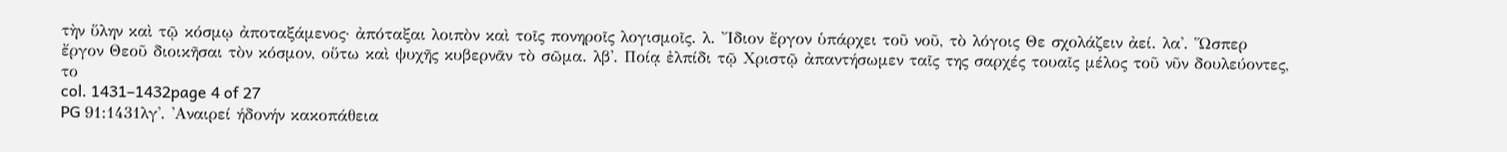τὴν ὕλην καὶ τῷ κόσμῳ ἀποταξάμενος· ἀπόταξαι λοιπὸν καὶ τοῖς πονηροῖς λογισμοῖς. λ. Ἴδιον ἔργον ὑπάρχει τοῦ νοῦ, τὸ λόγοις Θε σχολάζειν ἀεί. λα'. Ὥσπερ ἔργον Θεοῦ διοικῆσαι τὸν κόσμον, οὕτω καὶ ψυχῆς κυβερνᾶν τὸ σῶμα. λβ'. Ποίᾳ ἐλπίδι τῷ Χριστῷ ἀπαντήσωμεν ταῖς της σαρχές τουαῖς μέλος τοῦ νῦν δουλεύοντες, το
col. 1431–1432page 4 of 27
PG 91:1431λγ'. 'Αναιρεί ήδονήν κακοπάθεια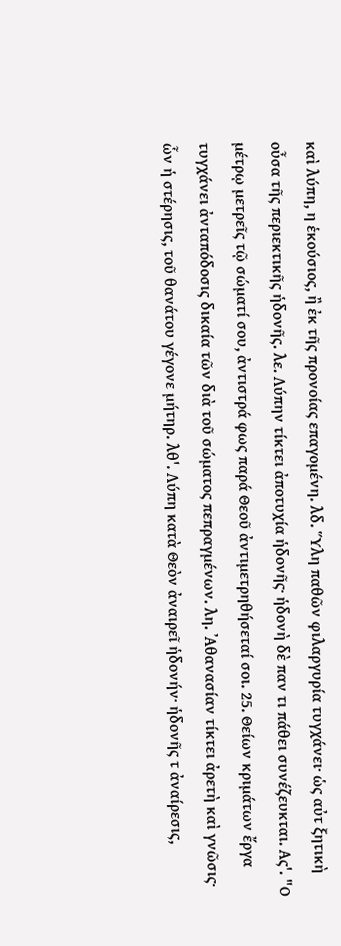καὶ λύπη, η ἑκούσιος, ἢ ἐκ τῆς προνοίας επαγομένη. λδ. Ὕλη παθῶν φιλαργυρία τυγχάνει· ὡς αὐτ ξητικὴ οὖσα τῆς περιεκτικῆς ἡδονῆς. λε. Λύπην τίκτει ἀποτυχία ἡδονῆς· ἡδονὴ δὲ παν τι πάθει συνέζευκται. Ας'. "Ο μέτρῳ μετρεῖς τῷ σώματί σου, ἀντιστρά φως παρά Θεοῦ ἀντιμετρηθήσεταί σοι. 25. Θείων κριμάτων ἔργα τυγχάνει ἀνταπόδοσις δικαία τῶν διὰ τοῦ σώματος πεπραγμένων. λη. ᾿Αθανασίαν τίκτει ἀρετὴ καὶ γνῶσις· ὧν ἡ στέρησις, τοῦ θανάτου γέγονε μήτηρ. λθ'. Λύπη κατὰ Θεὸν ἀναιρεῖ ἡδονήν· ἡδονῆς τ ἀναίρεσις,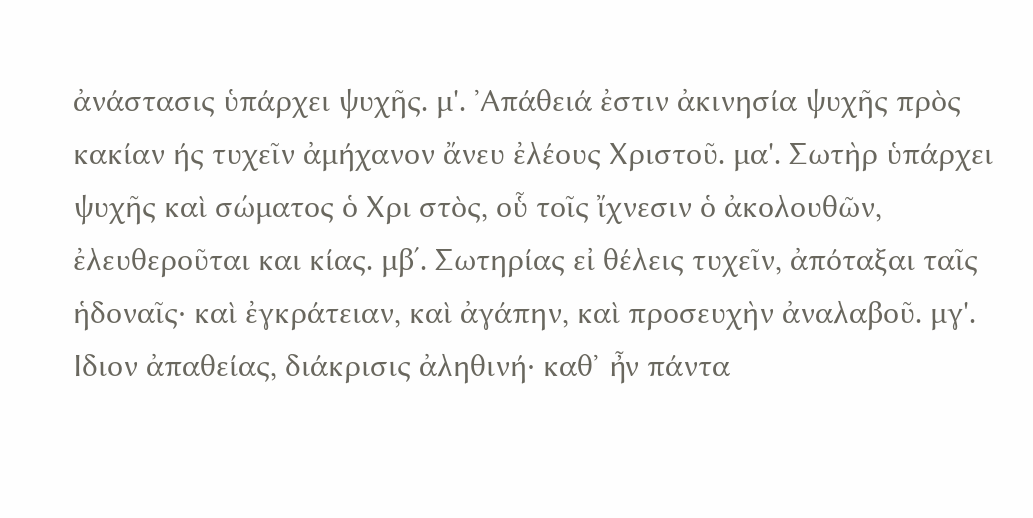ἀνάστασις ὑπάρχει ψυχῆς. μ'. ᾿Απάθειά ἐστιν ἀκινησία ψυχῆς πρὸς κακίαν ής τυχεῖν ἀμήχανον ἄνευ ἐλέους Χριστοῦ. μα'. Σωτὴρ ὑπάρχει ψυχῆς καὶ σώματος ὁ Χρι στὸς, οὗ τοῖς ἴχνεσιν ὁ ἀκολουθῶν, ἐλευθεροῦται και κίας. μβʹ. Σωτηρίας εἰ θέλεις τυχεῖν, ἀπόταξαι ταῖς ἡδοναῖς· καὶ ἐγκράτειαν, καὶ ἀγάπην, καὶ προσευχὴν ἀναλαβοῦ. μγ'. Ιδιον ἀπαθείας, διάκρισις ἀληθινή· καθ᾽ ἦν πάντα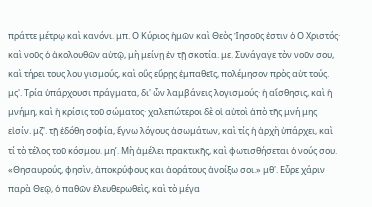πράττε μέτρῳ καὶ κανόνι. μπ. Ο Κύριος ἡμῶν καὶ Θεὸς Ἰησοῦς ἐστιν ὁ Ο Χριστός· καὶ νοῦς ὁ ἀκολουθῶν αὐτῷ, μὴ μείνῃ ἐν τῇ σκοτία. με. Συνάγαγε τὸν νοῦν σου, καὶ τήρει τους λου γισμούς, καὶ οὓς εὕρῃς ἐμπαθεῖς, πολέμησον πρὸς αὐτ τούς. μς'. Τρία ὑπάρχουσι πράγματα, δι' ὧν λαμβάνεις λογισμούς· ἡ αἴσθησις, καὶ ἡ μνήμη, καὶ ἡ κρίσις τοῦ σώματος· χαλεπώτεροι δὲ οἱ αὐτοὶ ἀπὸ τῆς μνή μης εἰσίν. μζ'. τῇ ἐδόθη σοφία, ἔγνω λόγους ἀσωμάτων, καὶ τίς ἡ ἀρχὴ ὑπάρχει, καὶ τί τὸ τέλος τοῦ κόσμου. μηʹ. Μὴ ἀμέλει πρακτικῆς, καὶ φωτισθήσεται ὁ νούς σου. «Θησαυρούς, φησὶν, ἀποκρύφους και ἀοράτους ἀνοίξω σοι.» μθ'. Εὗρε χάριν παρὰ Θεῷ, ὁ παθῶν ἐλευθερωθεὶς, καὶ τὸ μέγα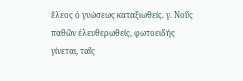ἔλεος ὁ γνώσεως καταξιωθείς. γ. Νοῦς παθῶν ἐλευθερωθείς, φωτοειδής γίνεται, ταῖς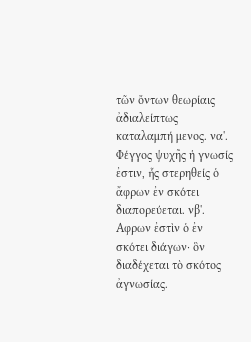τῶν ὄντων θεωρίαις ἀδιαλείπτως καταλαμπή μενος. να'. Φέγγος ψυχῆς ἡ γνωσίς ἐστιν, ἧς στερηθείς ὁ ἄφρων ἐν σκότει διαπορεύεται. νβ'. Αφρων ἐστὶν ὁ ἐν σκότει διάγων· ὃν διαδέχεται τὸ σκότος ἀγνωσίας.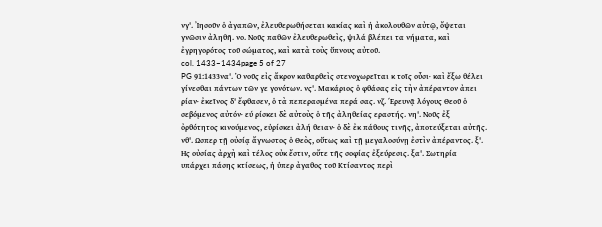νγ'. Ἰησοῦν ὁ ἀγαπῶν, ἐλευθερωθήσεται κακίας καὶ ἡ ἀκολουθῶν αὐτῷ, ὄψεται γνῶσιν ἀληθῆ. νο. Νοῦς παθῶν ἐλευθερωθεὶς, ψιλά βλέπει τα νήματα, καὶ ἐγρηγορότος τοῦ σώματος, καὶ κατὰ τοὺς ὕπνους αὐτοῦ.
col. 1433–1434page 5 of 27
PG 91:1433να'. Ὁ νοῦς εἰς ἄκρον καθαρθεὶς στενοχωρεῖται κ τοῖς οὖσι· καὶ ἔξω θέλει γίνεσθαι πάντων τῶν γε γονότων. νς'. Μακάριος ὁ φθάσας εἰς τὴν ἀπέραντον ἀπει ρίαν· ἐκεῖνος δ' ἔφθασεν, ὁ τὰ πεπερασμένα περά σας. νζ. Έρευνᾷ λόγους Θεοῦ ὁ σεβόμενος αὐτόν· εύ ρίσκει δὲ αὐτοὺς ὁ τῆς ἀληθείας εραστής. νη'. Νοῦς ἐξ ὀρθότητος κινούμενος, εὑρίσκει ἀλή θειαν· ὁ δὲ ἐκ πάθους τινῆς, ἀποτεύξεται αὐτῆς. νθ'. Ωσπερ τῇ οὐσίᾳ ἄγνωστος ὁ Θεὸς, οὕτως καὶ τῇ μεγαλοσύνῃ ἐστὶν ἀπέραντος. ξ'. Ης οὐσίας ἀρχὴ καὶ τέλος οὐκ ἔστιν, οὔτε τῆς σοφίας ἐξεύρεσις. ξα'. Σωτηρία υπάρχει πάσης κτίσεως, ἡ ὑπερ ἀγαθος τοῦ Κτίσαντος περὶ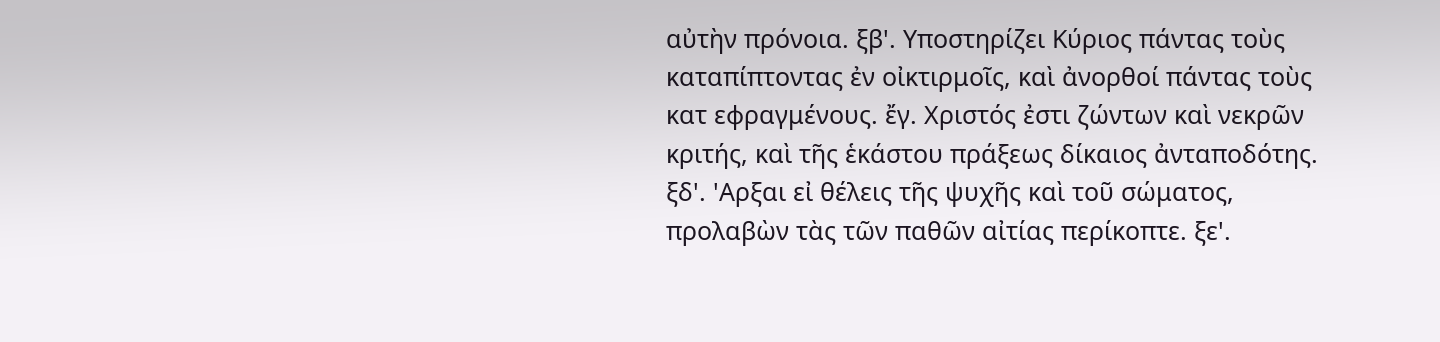αὐτὴν πρόνοια. ξβ'. Υποστηρίζει Κύριος πάντας τοὺς καταπίπτοντας ἐν οἰκτιρμοῖς, καὶ ἀνορθοί πάντας τοὺς κατ εφραγμένους. ἔγ. Χριστός ἐστι ζώντων καὶ νεκρῶν κριτής, καὶ τῆς ἑκάστου πράξεως δίκαιος ἀνταποδότης. ξδ'. 'Αρξαι εἰ θέλεις τῆς ψυχῆς καὶ τοῦ σώματος, προλαβὼν τὰς τῶν παθῶν αἰτίας περίκοπτε. ξε'.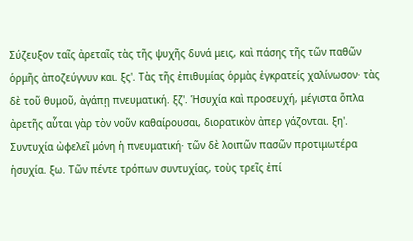Σύζευξον ταῖς ἀρεταῖς τὰς τῆς ψυχῆς δυνά μεις, καὶ πάσης τῆς τῶν παθῶν ὁρμῆς ἀποζεύγνυν και. ξς'. Τὰς τῆς ἐπιθυμίας ὁρμὰς ἐγκρατείς χαλίνωσον· τὰς δὲ τοῦ θυμοῦ, ἀγάπῃ πνευματική. ξζ'. Ἡσυχία καὶ προσευχή, μέγιστα ὅπλα ἀρετῆς αὗται γὰρ τὸν νοῦν καθαίρουσαι, διορατικὸν ἀπερ γάζονται. ξη'. Συντυχία ὠφελεῖ μόνη ἡ πνευματική· τῶν δὲ λοιπῶν πασῶν προτιμωτέρα ἡσυχία. ξω. Τῶν πέντε τρόπων συντυχίας, τοὺς τρεῖς ἐπί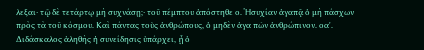λεξαι· τῷ δὲ τετάρτῳ μὴ συχνάσῃ;· τοῦ πέμπτου ἀπόστηθε ο. Ἡσυχίαν ἀγαπᾷ ὁ μὴ πάσχων πρὸς τὰ τοῦ κόσμου. Καὶ πάντας τοὺς ἀνθρώπους, ὁ μηδὲν ἀγα πῶν ἀνθρώπινον. οα'. Διδάσκαλος ἀληθὴς ἡ συνείδησις ὑπάρχει, ᾗ ὁ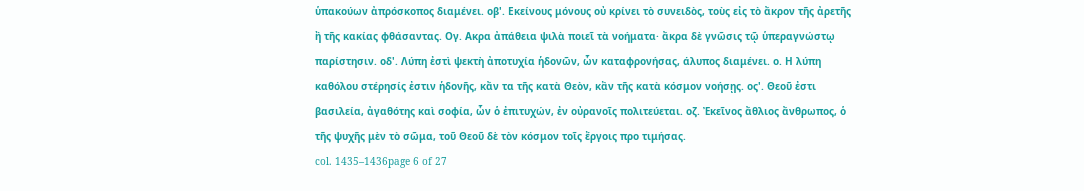ὑπακούων ἀπρόσκοπος διαμένει. οβ'. Εκείνους μόνους οὐ κρίνει τὸ συνειδὸς, τοὺς εἰς τὸ ἄκρον τῆς ἀρετῆς ἢ τῆς κακίας φθάσαντας. Ογ. Ακρα ἀπάθεια ψιλὰ ποιεῖ τὰ νοήματα· ἄκρα δὲ γνῶσις τῷ ὑπεραγνώστῳ παρίστησιν. οδ'. Λύπη ἐστὶ ψεκτὴ ἀποτυχία ἡδονῶν, ὧν καταφρονήσας, άλυπος διαμένει. ο. Η λύπη καθόλου στέρησίς ἐστιν ἡδονῆς, κἄν τα τῆς κατὰ Θεὸν, κἂν τῆς κατὰ κόσμον νοήσῃς. ος'. Θεοῦ ἐστι βασιλεία, ἀγαθότης καὶ σοφία, ὧν ὁ ἐπιτυχών, ἐν οὐρανοῖς πολιτεύεται. οζ. Ἐκεῖνος ἄθλιος ἄνθρωπος, ὁ τῆς ψυχῆς μὲν τὸ σῶμα, τοῦ Θεοῦ δὲ τὸν κόσμον τοῖς ἔργοις προ τιμήσας.
col. 1435–1436page 6 of 27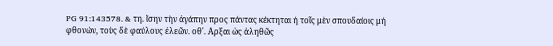PG 91:143578. & τη. ἴσην τὴν ἀγάπην προς πάντας κέκτηται ή τοῖς μὲν σπουδαίοις μή φθονών, τοὺς δὲ φαύλους ἐλεῶν. οθ'. Αρξαι ὡς ἀληθῶς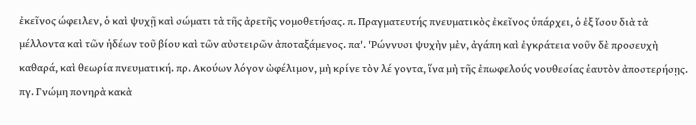ἐκεῖνος ώφειλεν, ὁ καὶ ψυχῇ καὶ σώματι τὰ τῆς ἀρετῆς νομοθετήσας. π. Πραγματευτής πνευματικὸς ἐκεῖνος ὑπάρχει, ὁ ἐξ ἴσου διὰ τὰ μέλλοντα καὶ τῶν ἡδέων τοῦ βίου καὶ τῶν αὐστειρῶν ἀποταξάμενος. πα'. 'Ρώννυσι ψυχὴν μὲν, ἀγάπη καὶ ἐγκράτεια νοῦν δὲ προσευχὴ καθαρά, καὶ θεωρία πνευματική. πρ. Ακούων λόγον ὠφέλιμον, μὴ κρίνε τὸν λέ γοντα, ἵνα μὴ τῆς ἐπωφελούς νουθεσίας ἑαυτὸν ἀποστερήσῃς. πγ. Γνώμη πονηρὰ κακὰ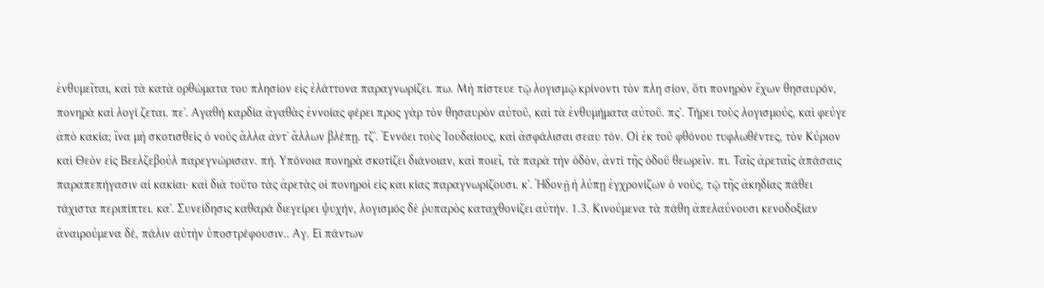ἐνθυμεῖται, καὶ τὰ κατὰ ορθώματα του πλησίον εἰς ἐλάττονα παραγνωρίζει. πω. Μὴ πίστευε τῷ λογισμῷ κρίνοντι τὸν πλη σίον, ὅτι πονηρὸν ἔχων θησαυρόν, πονηρὰ καὶ λογί ζεται. πε'. Αγαθή καρδία ἀγαθὰς ἐννοίας φέρει προς γὰρ τὸν θησαυρὸν αὐτοῦ, καὶ τὰ ἐνθυμήματα αὐτοῦ. πς'. Τήρει τοὺς λογισμούς, καὶ φεύγε ἀπὸ κακία; ἵνα μὴ σκοτισθεὶς ὁ νοῦς ἄλλα ἀντ᾿ ἄλλων βλέπῃ. τζ'. Ἐννόει τοὺς Ἰουδαίους, καὶ ἀσφάλισαι σεαυ τόν. Οἱ ἐκ τοῦ φθόνου τυφλωθέντες, τὸν Κύριον καὶ Θεὸν εἰς Βεελζεβούλ παρεγνώρισαν. πή. Υπόνοια πονηρὰ σκοτίζει διάνοιαν, καὶ ποιεῖ, τὰ παρὰ τὴν ὁδὸν, ἀντὶ τῆς ὁδοῦ θεωρεῖν. πι. Ταῖς ἀρεταῖς ἁπάσαις παραπεπήγασιν αἱ κακίαι· καὶ διὰ τοῦτο τὰς ἀρετὰς οἱ πονηροὶ εἰς και κίας παραγνωρίζουσι. κ'. Ἡδονῇ ἡ λύπῃ ἐγχρονίζων ὁ νοῦς, τῷ τῆς ἀκηδίας πάθει τάχιστα περιπίπτει. κα'. Συνείδησις καθαρά διεγείρει ψυχήν, λογισμός δὲ ῥυπαρὸς καταχθονίζει αὐτήν. 1.3. Κινούμενα τὰ πάθη ἀπελαύνουσι κενοδοξίαν ἀναιρούμενα δέ, πάλιν αὐτὴν ὑποστρέφουσιν.. Αγ. Εἰ πάντων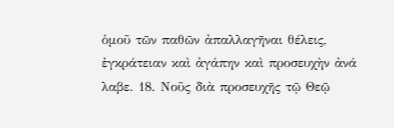ὁμοῦ τῶν παθῶν ἀπαλλαγῆναι θέλεις, ἐγκράτειαν καὶ ἀγάπην καὶ προσευχὴν ἀνά λαβε. 18. Νοῦς διὰ προσευχῆς τῷ Θεῷ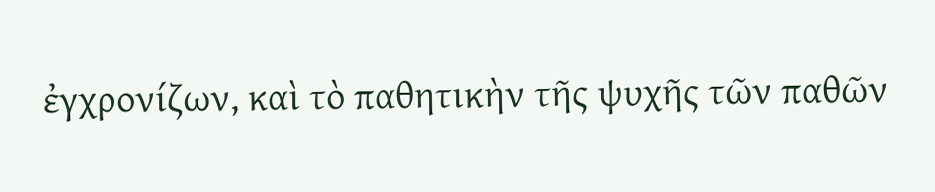ἐγχρονίζων, καὶ τὸ παθητικὴν τῆς ψυχῆς τῶν παθῶν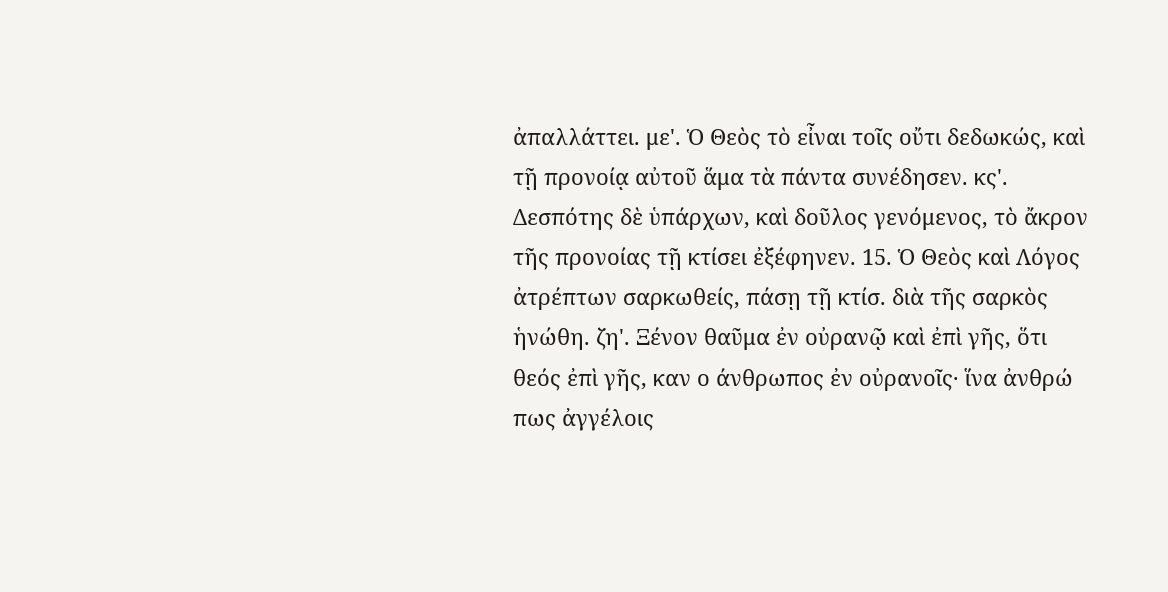ἀπαλλάττει. με'. Ὁ Θεὸς τὸ εἶναι τοῖς οὔτι δεδωκώς, καὶ τῇ προνοίᾳ αὐτοῦ ἅμα τὰ πάντα συνέδησεν. κς'. Δεσπότης δὲ ὑπάρχων, καὶ δοῦλος γενόμενος, τὸ ἄκρον τῆς προνοίας τῇ κτίσει ἐξέφηνεν. 15. Ὁ Θεὸς καὶ Λόγος ἀτρέπτων σαρκωθείς, πάσῃ τῇ κτίσ. διὰ τῆς σαρκὸς ἡνώθη. ζη'. Ξένον θαῦμα ἐν οὐρανῷ καὶ ἐπὶ γῆς, ὅτι θεός ἐπὶ γῆς, καν ο άνθρωπος ἐν οὐρανοῖς· ἵνα ἀνθρώ πως ἀγγέλοις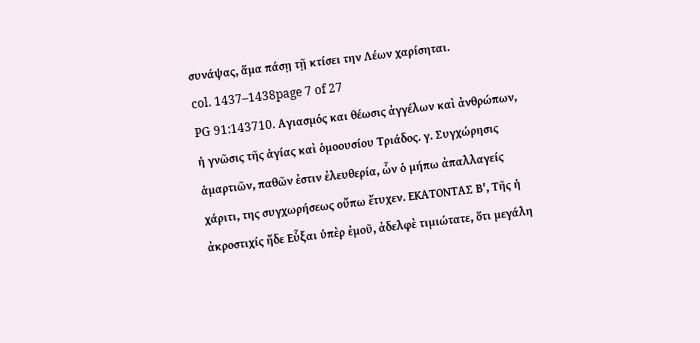συνάψας, ἅμα πάσῃ τῇ κτίσει την Λέων χαρίσηται.
col. 1437–1438page 7 of 27
PG 91:143710. Αγιασμός και θέωσις ἀγγέλων καὶ ἀνθρώπων, ἡ γνῶσις τῆς ἁγίας καὶ ὁμοουσίου Τριάδος. γ. Συγχώρησις ἁμαρτιῶν, παθῶν ἐστιν ἐλευθερία, ὧν ὁ μήπω ἀπαλλαγείς χάριτι, της συγχωρήσεως οὔπω ἔτυχεν. ΕΚΑΤΟΝΤΑΣ Β', Τῆς ἡ ἀκροστιχίς ἤδε Εὗξαι ὑπὲρ ἐμοῦ, ἀδελφὲ τιμιώτατε, ὅτι μεγάλη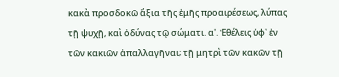κακὰ προσδοκῶ ἄξια τῆς ἐμῆς προαιρέσεως, λύπας τῇ ψυχῇ, καὶ ὀδύνας τῷ σώματι. α'. Ἐθέλεις ὑφ᾽ ἐν τῶν κακιῶν ἀπαλλαγῆναι; τῇ μητρὶ τῶν κακῶν τῇ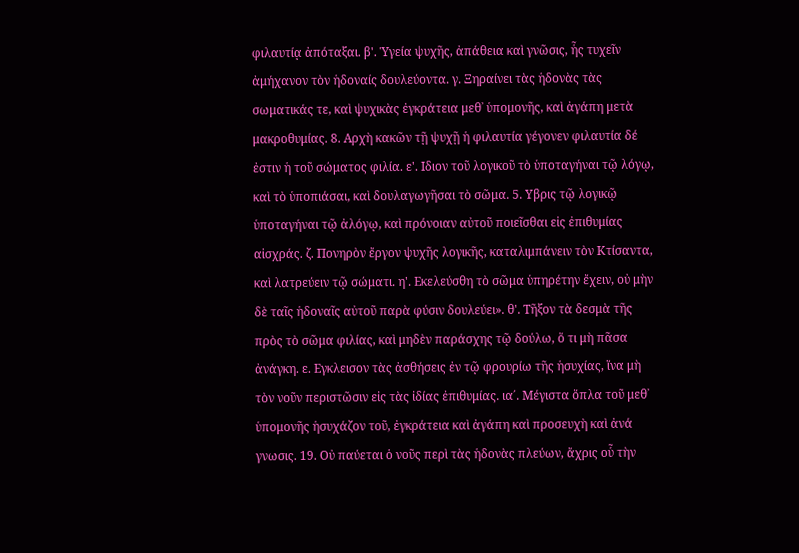φιλαυτίᾳ ἀπόταξαι. β'. Ὑγεία ψυχῆς, ἀπάθεια καὶ γνῶσις, ἧς τυχεῖν ἀμήχανον τὸν ἡδοναίς δουλεύοντα. γ. Ξηραίνει τὰς ἡδονὰς τὰς σωματικάς τε, καὶ ψυχικὰς ἐγκράτεια μεθ᾽ ὑπομονῆς, καὶ ἀγάπη μετὰ μακροθυμίας. 8. Αρχὴ κακῶν τῇ ψυχῇ ἡ φιλαυτία γέγονεν φιλαυτία δέ ἐστιν ἡ τοῦ σώματος φιλία. ε'. Ιδιον τοῦ λογικοῦ τὸ ὑποταγήναι τῷ λόγῳ, καὶ τὸ ὑποπιάσαι, καὶ δουλαγωγῆσαι τὸ σῶμα. 5. Υβρις τῷ λογικῷ ὑποταγήναι τῷ ἀλόγῳ, καὶ πρόνοιαν αὐτοῦ ποιεῖσθαι εἰς ἐπιθυμίας αἰσχράς. ζ. Πονηρὸν ἔργον ψυχῆς λογικῆς, καταλιμπάνειν τὸν Κτίσαντα, καὶ λατρεύειν τῷ σώματι. η'. Εκελεύσθη τὸ σῶμα ὑπηρέτην ἔχειν, οὐ μὴν δὲ ταῖς ἡδοναῖς αὐτοῦ παρὰ φύσιν δουλεύει». θ'. Τῆξον τὰ δεσμὰ τῆς πρὸς τὸ σῶμα φιλίας, καὶ μηδὲν παράσχης τῷ δούλω, ὅ τι μὴ πᾶσα ἀνάγκη. ε. Εγκλεισον τὰς ἀσθήσεις ἐν τῷ φρουρίω τῆς ἡσυχίας, ἵνα μὴ τὸν νοῦν περιστῶσιν εἰς τὰς ἰδίας ἐπιθυμίας. ια΄. Μέγιστα ὅπλα τοῦ μεθ᾽ ὑπομονῆς ἡσυχάζον τοῦ, ἐγκράτεια καὶ ἀγάπη καὶ προσευχὴ καὶ ἀνά γνωσις. 19. Οὐ παύεται ὁ νοῦς περὶ τὰς ἡδονὰς πλεύων, ἄχρις οὗ τὴν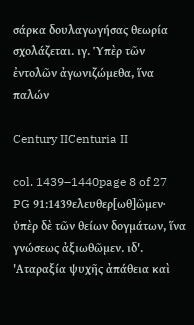σάρκα δουλαγωγήσας θεωρία σχολάζεται. ιγ. Ὑπὲρ τῶν ἐντολῶν ἀγωνιζώμεθα, ἵνα παλών

Century IICenturia II

col. 1439–1440page 8 of 27
PG 91:1439ελευθερ[ωθ]ῶμεν· ὑπὲρ δὲ τῶν θείων δογμάτων, ἵνα γνώσεως ἀξιωθῶμεν. ιδ'. 'Αταραξία ψυχῆς ἀπάθεια καὶ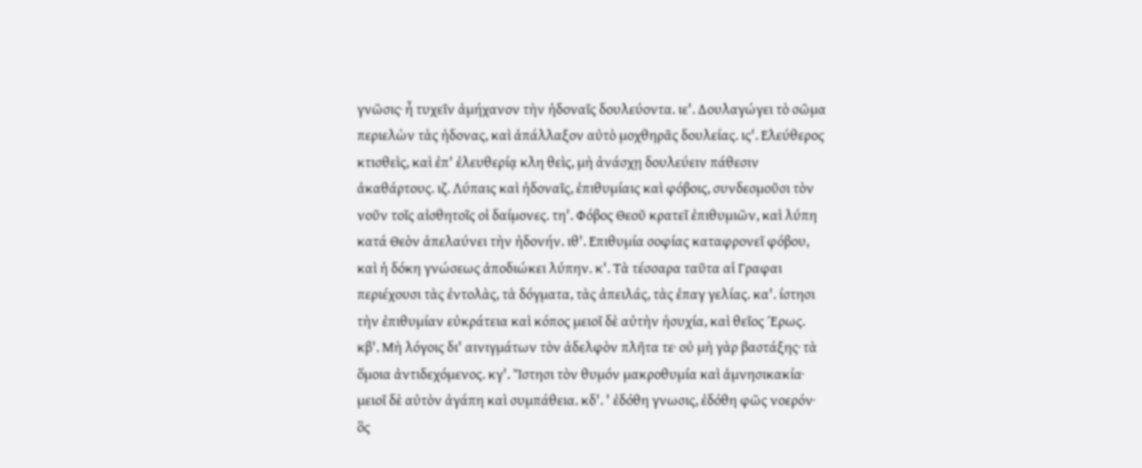γνῶσις· ἦ τυχεῖν ἀμήχανον τὴν ἡδοναῖς δουλεύοντα. ιε'. Δουλαγώγει τὸ σῶμα περιελὼν τὰς ἡδονας, καὶ ἀπάλλαξον αὐτὸ μοχθηρᾶς δουλείας. ις'. Ελεύθερος κτισθεὶς, καὶ ἐπ' ἐλευθερίᾳ κλη θεὶς, μὴ ἀνάσχῃ δουλεύειν πάθεσιν ἀκαθάρτους. ιζ. Λύπαις καὶ ἡδοναῖς, ἐπιθυμίαις καὶ φόβοις, συνδεσμοῦσι τὸν νοῦν τοῖς αἰσθητοῖς οἱ δαίμονες. τη'. Φόβος Θεοῦ κρατεῖ ἐπιθυμιῶν, καὶ λύπη κατά Θεὸν ἀπελαύνει τὴν ἡδονήν. ιθ'. Επιθυμία σοφίας καταφρονεῖ φόβου, καὶ ἡ δόκη γνώσεως ἀποδιώκει λύπην. κ'. Τὰ τέσσαρα ταῦτα αἱ Γραφαι περιέχουσι τὰς ἐντολὰς, τὰ δόγματα, τὰς ἀπειλάς, τὰς ἐπαγ γελίας. κα'. ίστησι τὴν ἐπιθυμίαν εὐκράτεια καὶ κόπος μειοῖ δὲ αὐτὴν ἡσυχία, καὶ θεῖος Έρως. κβ'. Μὴ λόγοις δι' αινιγμάτων τὸν ἀδελφὸν πλῆτα τε· οὐ μὴ γὰρ βαστάξης· τὰ ὅμοια ἀντιδεχόμενος. κγ'. Ἴστησι τὸν θυμόν μακροθυμία καὶ ἀμνησικακία· μειοῖ δὲ αὐτὸν ἀγάπη καὶ συμπάθεια. κδ'. ' ἐδόθη γνωσις, ἐδόθη φῶς νοερόν· ὃς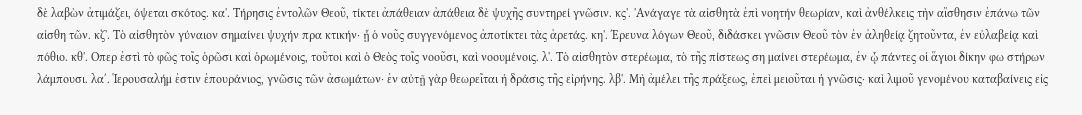δὲ λαβὼν ἀτιμάζει, όψεται σκότος. κα'. Τήρησις ἐντολῶν Θεοῦ, τίκτει ἀπάθειαν ἀπάθεια δὲ ψυχῆς συντηρεί γνῶσιν. κς'. 'Ανάγαγε τὰ αἰσθητὰ ἐπὶ νοητήν θεωρίαν, καὶ ἀνθέλκεις τὴν αἴσθησιν ἐπάνω τῶν αἰσθη τῶν. κζ'. Τὸ αἰσθητὸν γύναιον σημαίνει ψυχήν πρα κτικήν· ᾗ ὁ νοῦς συγγενόμενος ἀποτίκτει τὰς ἀρετάς. κη'. Έρευνα λόγων Θεοῦ, διδάσκει γνῶσιν Θεοῦ τὸν ἐν ἀληθείᾳ ζητοῦντα, ἐν εὐλαβείᾳ καὶ πόθιο. κθ'. Οπερ ἐστὶ τὸ φῶς τοῖς ὁρῶσι καὶ ὁρωμένοις, τοῦτοι καὶ ὁ Θεὸς τοῖς νοοῦσι, καὶ νοουμένοις. λ'. Τὸ αἰσθητὸν στερέωμα, τὸ τῆς πίστεως ση μαίνει στερέωμα, ἐν ᾧ πάντες οἱ ἅγιοι δίκην φω στήρων λάμπουσι. λα΄. Ἱερουσαλήμ ἐστιν ἐπουράνιος, γνῶσις τῶν ἀσωμάτων· ἐν αὐτῇ γὰρ θεωρεῖται ἡ δράσις τῆς εἰρήνης. λβ'. Μὴ ἀμέλει τῆς πράξεως, ἐπεὶ μειοῦται ἡ γνῶσις· καὶ λιμοῦ γενομένου καταβαίνεις εἰς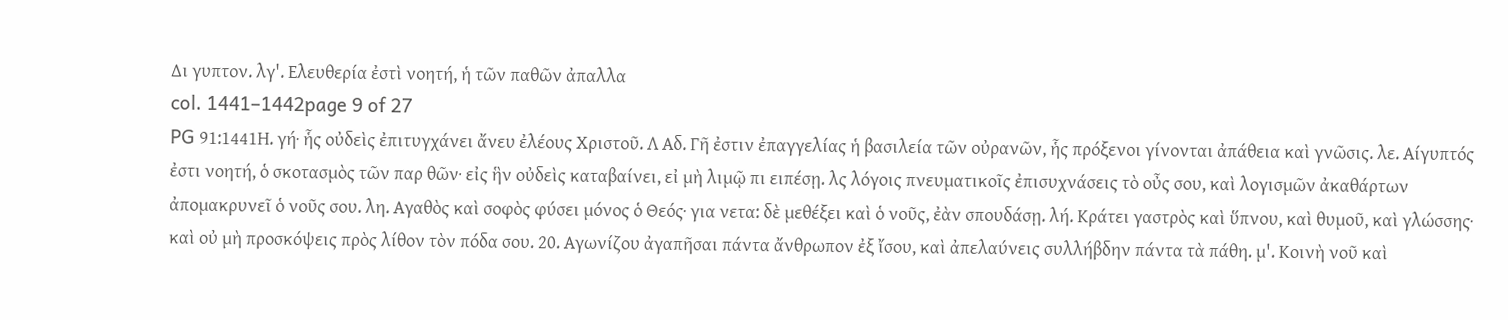Δι γυπτον. λγ'. Ελευθερία ἐστὶ νοητή, ἡ τῶν παθῶν ἀπαλλα
col. 1441–1442page 9 of 27
PG 91:1441Η. γή· ἧς οὐδεὶς ἐπιτυγχάνει ἄνευ ἐλέους Χριστοῦ. Λ Αδ. Γῆ ἐστιν ἐπαγγελίας ἡ βασιλεία τῶν οὐρανῶν, ἧς πρόξενοι γίνονται ἀπάθεια καὶ γνῶσις. λε. Αίγυπτός ἐστι νοητή, ὁ σκοτασμὸς τῶν παρ θῶν· εἰς ἣν οὐδεὶς καταβαίνει, εἰ μὴ λιμῷ πι ειπέσῃ. λς λόγοις πνευματικοῖς ἐπισυχνάσεις τὸ οὖς σου, καὶ λογισμῶν ἀκαθάρτων ἀπομακρυνεῖ ὁ νοῦς σου. λη. Αγαθὸς καὶ σοφὸς φύσει μόνος ὁ Θεός· για νετα: δὲ μεθέξει καὶ ὁ νοῦς, ἐὰν σπουδάσῃ. λή. Κράτει γαστρὸς καὶ ὕπνου, καὶ θυμοῦ, καὶ γλώσσης· καὶ οὐ μὴ προσκόψεις πρὸς λίθον τὸν πόδα σου. 20. Αγωνίζου ἀγαπῆσαι πάντα ἄνθρωπον ἐξ ἴσου, καὶ ἀπελαύνεις συλλήβδην πάντα τὰ πάθη. μ'. Κοινὴ νοῦ καὶ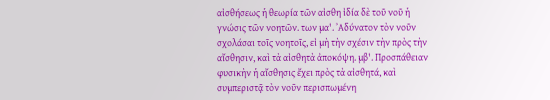αἰσθήσεως ἡ θεωρία τῶν αἰσθη ἰδία δὲ τοῦ νοῦ ἡ γνώσις τῶν νοητῶν. των μα'. ᾿Αδύνατον τὸν νοῦν σχολάσαι τοῖς νοητοῖς, εἰ μὴ τὴν σχέσιν τὴν πρὸς τὴν αἴσθησιν, καὶ τὰ αἰσθητὰ ἀποκόψη. μβ'. Προσπάθειαν φυσικὴν ἡ αἴσθησις ἔχει πρὸς τὰ αἰσθητά, καὶ συμπεριστᾷ τὸν νοῦν περισπωμένη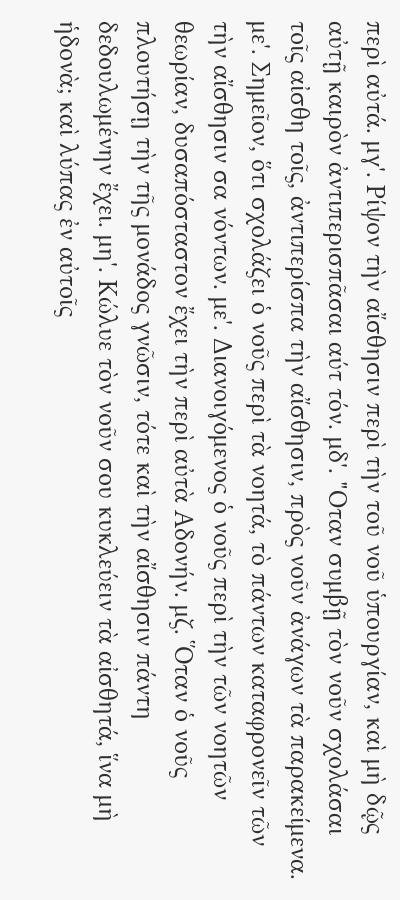περὶ αὐτά. μγ'. Ρίψον τὴν αἴσθησιν περὶ τὴν τοῦ νοῦ ὑπουργίαν, καὶ μὴ δῷς αὐτῇ καιρὸν ἀντιπερισπᾶσαι αύτ τόν. μδ'. "Οταν συμβῇ τὸν νοῦν σχολάσαι τοῖς αἰσθη τοῖς, ἀντιπερίσπα τὴν αἴσθησιν, πρὸς νοῦν ἀνάγων τὰ παρακείμενα. με'. Σημεῖον, ὅτι σχολάζει ὁ νοῦς περὶ τὰ νοητά, τὸ πάντων καταφρονεῖν τῶν τὴν αἴσθησιν σα νόντων. με'. Διανοιγόμενος ὁ νοῦς περὶ τὴν τῶν νοητῶν θεωρίαν, δυσαπόσταστον ἔχει τὴν περὶ αὐτὰ Αδονήν. μζ. Ὅταν ὁ νοῦς πλουτήσῃ τὴν τῆς μονάδος γνῶσιν, τότε καὶ τὴν αἴσθησιν πάντη δεδουλωμένην ἔχει. μη'. Κώλυε τὸν νοῦν σου κυκλεύειν τὰ αἰσθητά, ἵνα μὴ ἡδονὰ; καὶ λύπας ἐν αὐτοῖς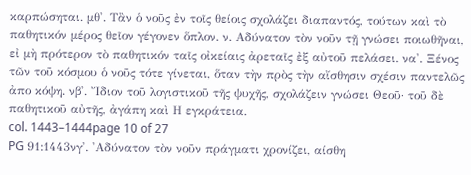καρπώσηται. μθ'. Τἂν ὁ νοῦς ἐν τοῖς θείοις σχολάζει διαπαντός, τούτων καὶ τὸ παθητικόν μέρος θεῖον γέγονεν ὅπλον. ν. Αδύνατον τὸν νοῦν τῇ γνώσει ποιωθῆναι, εἰ μὴ πρότερον τὸ παθητικόν ταῖς οἰκείαις ἀρεταῖς ἐξ αὐτοῦ πελάσει. να'. Ξένος τῶν τοῦ κόσμου ὁ νοῦς τότε γίνεται, ὅταν τὴν πρὸς τὴν αἴσθησιν σχέσιν παντελῶς ἀπο κόψη. νβ'. Ἴδιον τοῦ λογιστικοῦ τῆς ψυχῆς, σχολάζειν γνώσει Θεοῦ· τοῦ δὲ παθητικοῦ αὐτῆς, ἀγάπη καὶ Η εγκράτεια.
col. 1443–1444page 10 of 27
PG 91:1443νγ'. 'Αδύνατον τὸν νοῦν πράγματι χρονίζει, αίσθη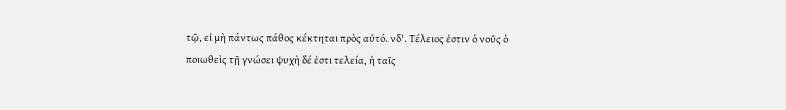τῷ, εἰ μὴ πάντως πάθος κέκτηται πρὸς αὐτό. νδ'. Τέλειος ἐστιν ὁ νοῦς ὁ ποιωθεὶς τῇ γνώσει ψυχὴ δέ ἐστι τελεία, ἡ ταῖς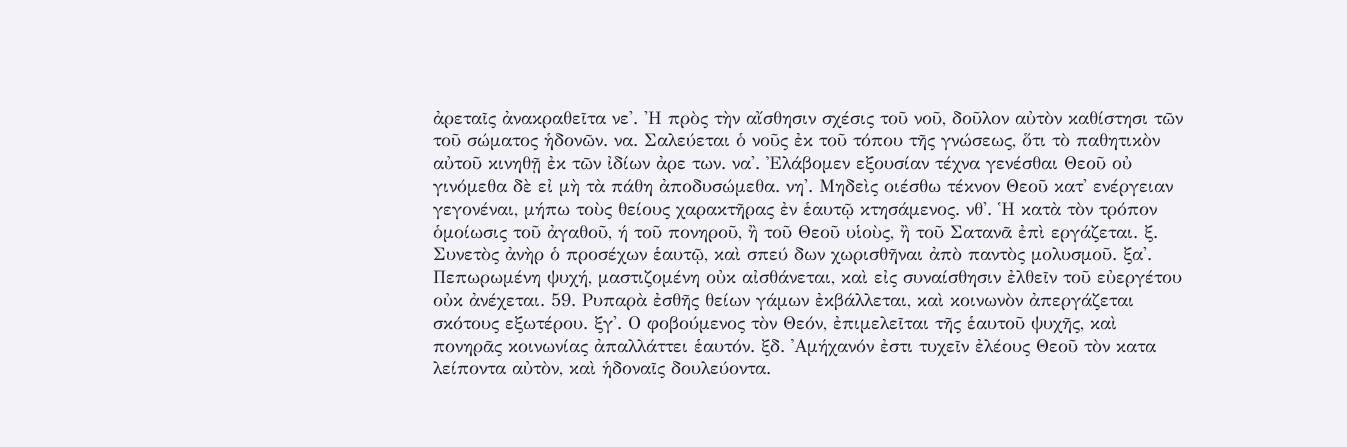ἀρεταῖς ἀνακραθεῖτα νε'. 'Η πρὸς τὴν αἴσθησιν σχέσις τοῦ νοῦ, δοῦλον αὐτὸν καθίστησι τῶν τοῦ σώματος ἡδονῶν. να. Σαλεύεται ὁ νοῦς ἐκ τοῦ τόπου τῆς γνώσεως, ὅτι τὸ παθητικὸν αὐτοῦ κινηθῇ ἐκ τῶν ἰδίων ἀρε των. να'. Ἐλάβομεν εξουσίαν τέχνα γενέσθαι Θεοῦ οὐ γινόμεθα δὲ εἰ μὴ τὰ πάθη ἀποδυσώμεθα. νη'. Μηδεὶς οιέσθω τέκνον Θεοῦ κατ' ενέργειαν γεγονέναι, μήπω τοὺς θείους χαρακτῆρας ἐν ἑαυτῷ κτησάμενος. νθ'. Ἡ κατὰ τὸν τρόπον ὁμοίωσις τοῦ ἀγαθοῦ, ή τοῦ πονηροῦ, ἢ τοῦ Θεοῦ υἱοὺς, ἢ τοῦ Σατανᾶ ἐπὶ εργάζεται. ξ. Συνετὸς ἀνὴρ ὁ προσέχων ἑαυτῷ, καὶ σπεύ δων χωρισθῆναι ἀπὸ παντὸς μολυσμοῦ. ξα'. Πεπωρωμένη ψυχή, μαστιζομένη οὐκ αἰσθάνεται, καὶ εἰς συναίσθησιν ἐλθεῖν τοῦ εὐεργέτου οὐκ ἀνέχεται. 59. Ρυπαρὰ ἐσθῆς θείων γάμων ἐκβάλλεται, καὶ κοινωνὸν ἀπεργάζεται σκότους εξωτέρου. ξγ'. Ο φοβούμενος τὸν Θεόν, ἐπιμελεῖται τῆς ἑαυτοῦ ψυχῆς, καὶ πονηρᾶς κοινωνίας ἀπαλλάττει ἑαυτόν. ξδ. ᾿Αμήχανόν ἐστι τυχεῖν ἐλέους Θεοῦ τὸν κατα λείποντα αὐτὸν, καὶ ἡδοναῖς δουλεύοντα.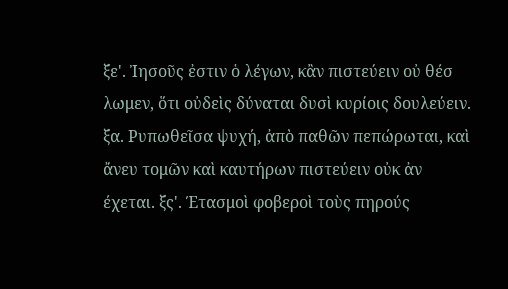ξε'. Ἰησοῦς ἐστιν ὁ λέγων, κἂν πιστεύειν οὐ θέσ λωμεν, ὅτι οὐδεὶς δύναται δυσὶ κυρίοις δουλεύειν. ξα. Ρυπωθεῖσα ψυχή, ἀπὸ παθῶν πεπώρωται, καὶ ἄνευ τομῶν καὶ καυτήρων πιστεύειν οὐκ ἀν έχεται. ξς'. Έτασμοὶ φοβεροὶ τοὺς πηρούς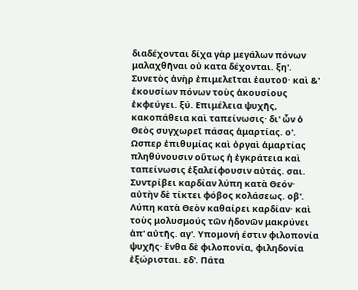διαδέχονται δίχα γὰρ μεγάλων πόνων μαλαχθῆναι οὐ κατα δέχονται. ξη'. Συνετὸς ἀνὴρ ἐπιμελεῖται ἑαυτοῦ· καὶ &' ἑκουσίων πόνων τοὺς ἀκουσίους ἐκφεύγει. ξύ. Επιμέλεια ψυχῆς, κακοπάθεια καὶ ταπείνωσις· δι' ὧν ὁ Θεὸς συγχωρεῖ πάσας ἁμαρτίας. ο'. Ωσπερ ἐπιθυμίας καὶ ὀργαὶ ἁμαρτίας πληθύνουσιν οὕτως ἡ ἐγκράτεια καὶ ταπείνωσις ἐξαλείφουσιν αὐτάς. σαι. Συντρίβει καρδίαν λύπη κατὰ Θεόν· αὐτὴν δὲ τίκτει φόβος κολάσεως. οβ'. Λύπη κατὰ Θεὸν καθαίρει καρδίαν· καὶ τοὺς μολυσμούς τῶν ἡδονῶν μακρύνει ἀπ' αὐτῆς. αγ'. Υπομονή έστιν φιλοπονία ψυχῆς· ἔνθα δὲ φιλοπονία, φιληδονία ἐξώρισται. εδ'. Πάτα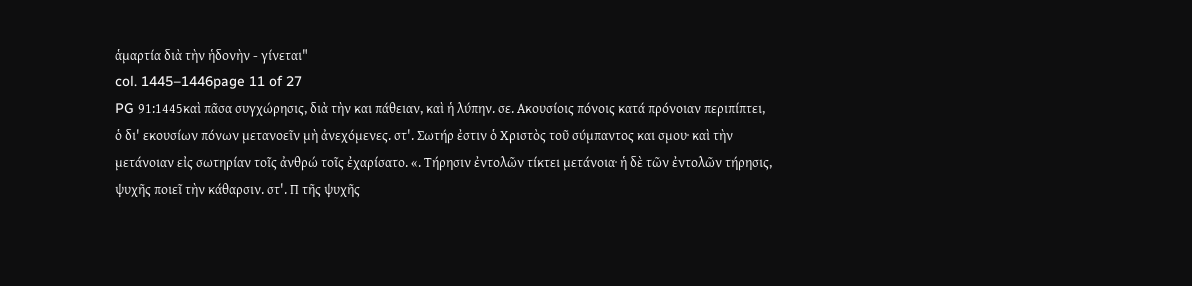ἁμαρτία διὰ τὴν ἡδονὴν - γίνεται"
col. 1445–1446page 11 of 27
PG 91:1445καὶ πᾶσα συγχώρησις, διὰ τὴν και πάθειαν, καὶ ἡ λύπην. σε. Ακουσίοις πόνοις κατά πρόνοιαν περιπίπτει, ὁ δι' εκουσίων πόνων μετανοεῖν μὴ ἀνεχόμενες. στ'. Σωτήρ ἐστιν ὁ Χριστὸς τοῦ σύμπαντος και σμου· καὶ τὴν μετάνοιαν εἰς σωτηρίαν τοῖς ἀνθρώ τοῖς ἐχαρίσατο. «. Τήρησιν ἐντολῶν τίκτει μετάνοια· ἡ δὲ τῶν ἐντολῶν τήρησις, ψυχῆς ποιεῖ τὴν κάθαρσιν. στ'. Π τῆς ψυχῆς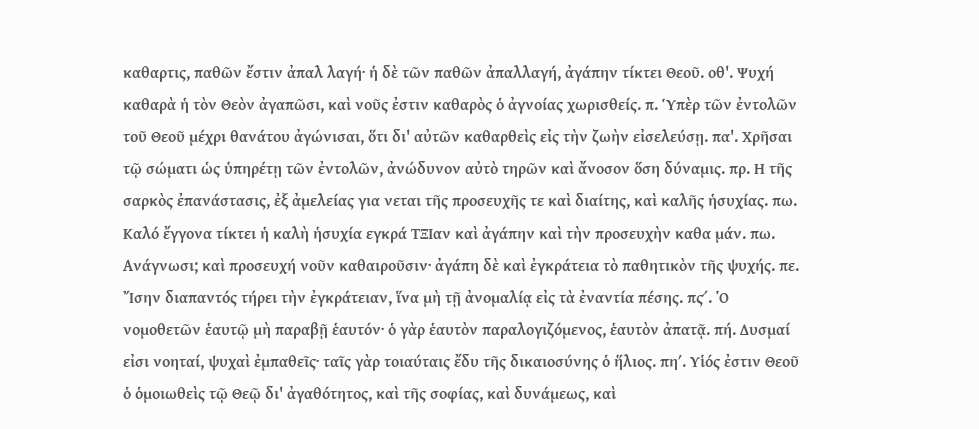καθαρτις, παθῶν ἔστιν ἀπαλ λαγή· ἡ δὲ τῶν παθῶν ἀπαλλαγή, ἀγάπην τίκτει Θεοῦ. οθ'. Ψυχή καθαρὰ ἡ τὸν Θεὸν ἀγαπῶσι, καὶ νοῦς ἐστιν καθαρὸς ὁ ἀγνοίας χωρισθείς. π. Ὑπὲρ τῶν ἐντολῶν τοῦ Θεοῦ μέχρι θανάτου ἀγώνισαι, ὅτι δι' αὐτῶν καθαρθεὶς εἰς τὴν ζωὴν εἰσελεύσῃ. πα'. Χρῆσαι τῷ σώματι ὡς ὑπηρέτῃ τῶν ἐντολῶν, ἀνώδυνον αὐτὸ τηρῶν καὶ ἄνοσον ὅση δύναμις. πρ. Η τῆς σαρκὸς ἐπανάστασις, ἐξ ἀμελείας για νεται τῆς προσευχῆς τε καὶ διαίτης, καὶ καλῆς ἡσυχίας. πω. Καλό ἔγγονα τίκτει ἡ καλὴ ἡσυχία εγκρά ΤΞΙαν καὶ ἀγάπην καὶ τὴν προσευχὴν καθα μάν. πω. Ανάγνωσι; καὶ προσευχή νοῦν καθαιροῦσιν· ἀγάπη δὲ καὶ ἐγκράτεια τὸ παθητικὸν τῆς ψυχής. πε. Ἴσην διαπαντός τήρει τὴν ἐγκράτειαν, ἵνα μὴ τῇ ἀνομαλίᾳ εἰς τὰ ἐναντία πέσης. πϛ΄. ῾Ο νομοθετῶν ἑαυτῷ μὴ παραβῇ ἑαυτόν· ὁ γὰρ ἑαυτὸν παραλογιζόμενος, ἑαυτὸν ἀπατᾷ. πή. Δυσμαί εἰσι νοηταί, ψυχαὶ ἐμπαθεῖς· ταῖς γὰρ τοιαύταις ἔδυ τῆς δικαιοσύνης ὁ ἥλιος. πηʹ. Υἱός ἐστιν Θεοῦ ὁ ὁμοιωθεὶς τῷ Θεῷ δι' ἀγαθότητος, καὶ τῆς σοφίας, καὶ δυνάμεως, καὶ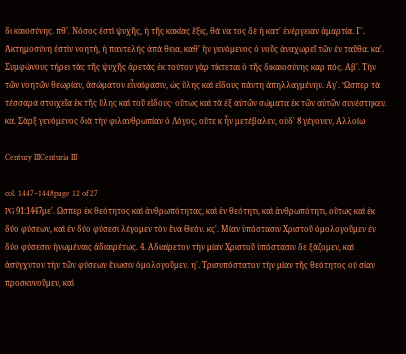δι καιοσύνης. πθ'. Νόσος ἐστὶ ψυχῆς, ἡ τῆς κακίας ἕξις, θά να τος δὲ ἡ κατ' ἐνέργειαν ἁμαρτία. Γ΄. Ἀκτημοσύνη ἐστὶν νοητή, ἡ παντελής ἀπά θεια, καθ' ἣν γενόμενος ὁ νοῦς ἀναχωρεῖ τῶν ἐν ταῦθα. κα'. Συμφώνους τήρει τὰς τῆς ψυχῆς ἀρετάς ἐκ τούτου γὰρ τίκτεται ὁ τῆς δικαιοσύνης καρ πός. Αβ'. Τὴν τῶν νοητῶν θεωρίαν, ἀσώματον εἶναίφασιν, ὡς ὕλης καὶ εἴδους πάντη ἀπηλλαγμένην. Αγ'. Ὥσπερ τὰ τέσσαρα στοιχεῖα ἐκ τῆς ὕλης καὶ τοῦ εἴδους· οὕτως καὶ τὰ ἐξ αὐτῶν σώματα ἐκ τῶν αὐτῶν συνέστηκεν. κα. Σὰρξ γενόμενος διὰ τὴν φιλανθρωπίαν ὁ Λόγος, οὔτε κ ἦν μετέβαλεν, οὐδ' 8 γέγονεν, Αλλοίω

Century IIICenturia III

col. 1447–1448page 12 of 27
PG 91:1447με'. Ωσπερ ἐκ θεότητος καὶ ἀνθρωπότητας, καὶ ἐν θεότητι, καὶ ἀνθρωπότητι, οὕτως καὶ ἐκ δύο φύσεων, καὶ ἐν δύο φύσεσι λέγομεν τὸν ἕνα Θεόν. κς'. Μίαν ὑπόστασιν Χριστοῦ ὁμολογοῦμεν ἐν δύο φύσεσιν ἡνωμέναις ἀδιαιρέτως. 4. Αδιαίρετον τὴν μίαν Χριστοῦ ὑπόστασιν δε ξάζομεν, καὶ ἀσύγχυτον τὴν τῶν φύσεων ἔνωσιν ὁμολογοῦμεν. η'. Τρισυπόστατον τὴν μίαν τῆς θεότητος ού σίαν προσκυνοῦμεν, καὶ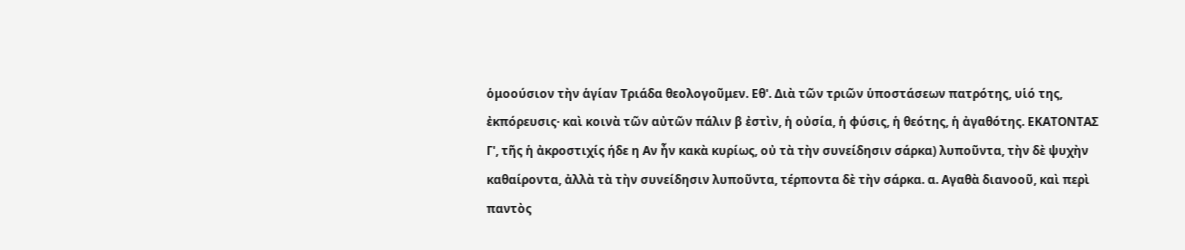ὁμοούσιον τὴν ἁγίαν Τριάδα θεολογοῦμεν. Εθ'. Διὰ τῶν τριῶν ὑποστάσεων πατρότης, υἱό της, ἐκπόρευσις· καὶ κοινὰ τῶν αὐτῶν πάλιν β ἐστὶν, ἡ οὐσία, ἡ φύσις, ἡ θεότης, ἡ ἀγαθότης. ΕΚΑΤΟΝΤΑΣ Γ', τῆς ἡ ἀκροστιχίς ήδε η Αν ἦν κακὰ κυρίως, οὐ τὰ τὴν συνείδησιν σάρκα) λυποῦντα, τὴν δὲ ψυχὴν καθαίροντα, ἀλλὰ τὰ τὴν συνείδησιν λυποῦντα, τέρποντα δὲ τὴν σάρκα. α. Αγαθὰ διανοοῦ, καὶ περὶ παντὸς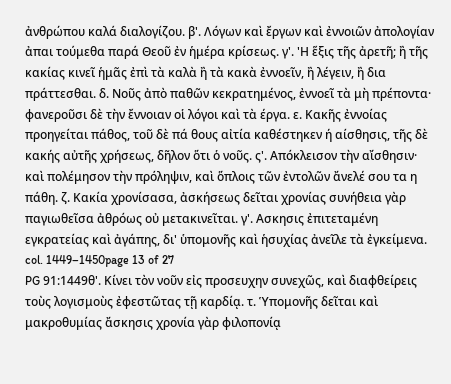ἀνθρώπου καλά διαλογίζου. β'. Λόγων καὶ ἔργων καὶ ἐννοιῶν ἀπολογίαν ἀπαι τούμεθα παρά Θεοῦ ἐν ἡμέρα κρίσεως. γ'. 'Η ἕξις τῆς ἀρετῆ; ἢ τῆς κακίας κινεῖ ἡμᾶς ἐπὶ τὰ καλὰ ἢ τὰ κακὰ ἐννοεῖν, ἢ λέγειν, ἢ δια πράττεσθαι. δ. Νοῦς ἀπὸ παθῶν κεκρατημένος, ἐννοεῖ τὰ μὴ πρέποντα· φανεροῦσι δὲ τὴν ἔννοιαν οἱ λόγοι καὶ τὰ έργα. ε. Κακῆς ἐννοίας προηγείται πάθος, τοῦ δὲ πά θους αἰτία καθέστηκεν ή αίσθησις, τῆς δὲ κακής αὐτῆς χρήσεως, δῆλον ὅτι ὁ νοῦς. ς'. Απόκλεισον τὴν αἴσθησιν· καὶ πολέμησον τὴν πρόληψιν, καὶ ὅπλοις τῶν ἐντολῶν ἄνελέ σου τα η πάθη. ζ. Κακία χρονίσασα, ἀσκήσεως δεῖται χρονίας συνήθεια γὰρ παγιωθεῖσα ἀθρόως οὐ μετακινεῖται. γ'. Ασκησις ἐπιτεταμένη εγκρατείας καὶ ἀγάπης, δι' ὑπομονῆς καὶ ἡσυχίας ἀνεῖλε τὰ ἐγκείμενα.
col. 1449–1450page 13 of 27
PG 91:1449θ'. Κίνει τὸν νοῦν εἰς προσευχην συνεχῶς, καὶ διαφθείρεις τοὺς λογισμοὺς ἐφεστῶτας τῇ καρδίᾳ. τ. Ὑπομονῆς δεῖται καὶ μακροθυμίας ἄσκησις χρονία γὰρ φιλοπονίᾳ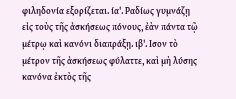φιληδονία εξορίζεται. ία'. Ραδίως γυμνάζῃ εἰς τοὺς τῆς ἀσκήσεως πόνους, ἐὰν πάντα τῷ μέτρῳ καὶ κανόνι διαπράξῃ. ιβ'. Ισον τὸ μέτρον τῆς ἀσκήσεως φύλαττε, καὶ μὴ λύσης κανόνα ἐκτὸς τῆς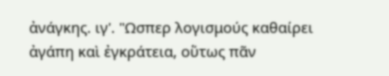ἀνάγκης. ιγ'. "Ωσπερ λογισμούς καθαίρει ἀγάπη καὶ ἐγκράτεια, οὕτως πᾶν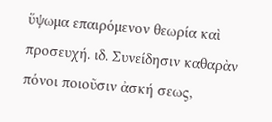ὕψωμα επαιρόμενον θεωρία καὶ προσευχή. ιδ. Συνείδησιν καθαρὰν πόνοι ποιοῦσιν ἀσκή σεως,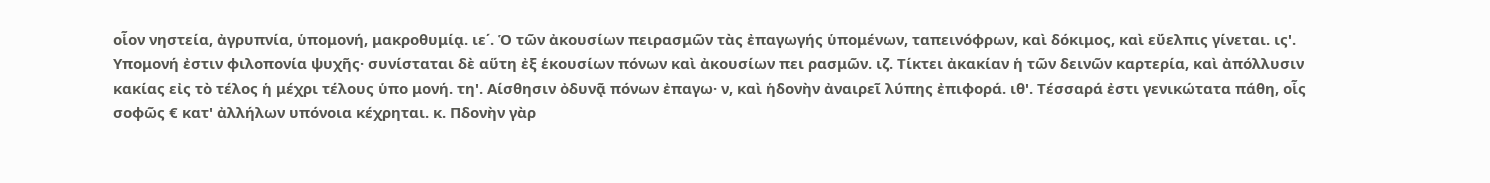οἷον νηστεία, ἀγρυπνία, ὑπομονή, μακροθυμίᾳ. ιε΄. Ὁ τῶν ἀκουσίων πειρασμῶν τὰς ἐπαγωγής ὑπομένων, ταπεινόφρων, καὶ δόκιμος, καὶ εὔελπις γίνεται. ις'. Υπομονή ἐστιν φιλοπονία ψυχῆς· συνίσταται δὲ αὕτη ἐξ ἑκουσίων πόνων καὶ ἀκουσίων πει ρασμῶν. ιζ. Τίκτει ἀκακίαν ἡ τῶν δεινῶν καρτερία, καὶ ἀπόλλυσιν κακίας εἰς τὸ τέλος ἡ μέχρι τέλους ὑπο μονή. τη'. Αίσθησιν ὀδυνᾷ πόνων ἐπαγω· ν, καὶ ἡδονὴν ἀναιρεῖ λύπης ἐπιφορά. ιθ'. Τέσσαρά ἐστι γενικώτατα πάθη, οἷς σοφῶς € κατ' ἀλλήλων υπόνοια κέχρηται. κ. Πδονὴν γὰρ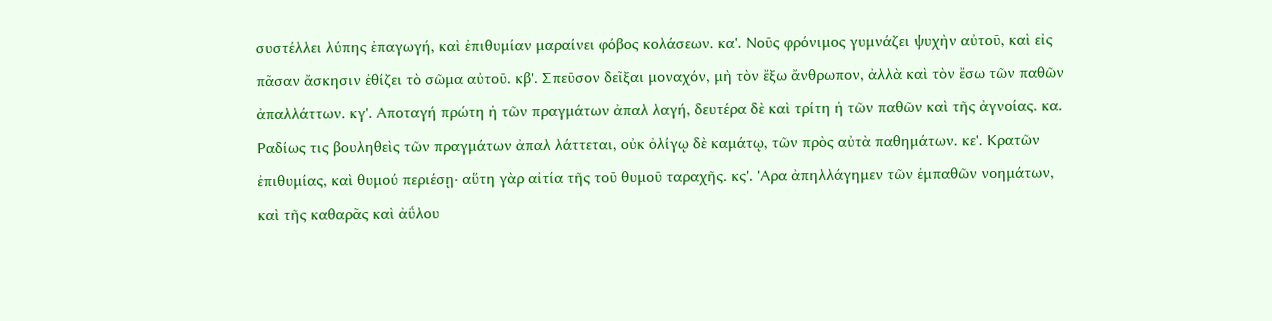συστέλλει λύπης ἐπαγωγή, καὶ ἐπιθυμίαν μαραίνει φόβος κολάσεων. κα'. Νοῦς φρόνιμος γυμνάζει ψυχὴν αὐτοῦ, καὶ εἰς πᾶσαν ἄσκησιν ἐθίζει τὸ σῶμα αὐτοῦ. κβ'. Σπεῦσον δεῖξαι μοναχόν, μὴ τὸν ἔξω ἄνθρωπον, ἀλλὰ καὶ τὸν ἔσω τῶν παθῶν ἀπαλλάττων. κγ'. Αποταγή πρώτη ἡ τῶν πραγμάτων ἀπαλ λαγή, δευτέρα δὲ καὶ τρίτη ἡ τῶν παθῶν καὶ τῆς ἀγνοίας. κα. Ραδίως τις βουληθεὶς τῶν πραγμάτων ἀπαλ λάττεται, οὐκ ὀλίγῳ δὲ καμάτῳ, τῶν πρὸς αὐτὰ παθημάτων. κε'. Κρατῶν ἐπιθυμίας, καὶ θυμού περιέσῃ· αὕτη γὰρ αἰτία τῆς τοῦ θυμοῦ ταραχῆς. κς'. 'Αρα ἀπηλλάγημεν τῶν ἐμπαθῶν νοημάτων, καὶ τῆς καθαρᾶς καὶ ἀΰλου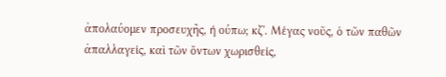ἀπολαύομεν προσευχῆς, ή ούπω; κζ'. Μέγας νοῦς, ὁ τῶν παθῶν ἀπαλλαγείς, καὶ τῶν ὄντων χωρισθείς,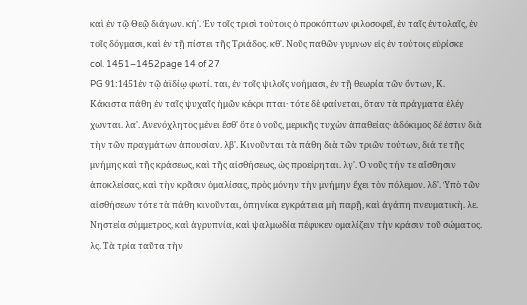καὶ ἐν τῷ Θεῷ διάγων. κή'. Ἐν τοῖς τρισὶ τούτοις ὁ προκόπτων φιλοσοφεῖ, ἐν ταῖς ἐντολαῖς, ἐν τοῖς δόγμασι, καὶ ἐν τῇ πίστει τῆς Τριάδος. κθ'. Νοῦς παθῶν γυμνων εἰς ἐν τούτοις εὑρίσκε
col. 1451–1452page 14 of 27
PG 91:1451ἐν τῷ ἀϊδίῳ φωτί. ται, ἐν τοῖς ψιλοῖς νοήμασι, ἐν τῇ θεωρία τῶν ὄντων, Κ. Κάκιστα πάθη ἐν ταῖς ψυχαῖς ἡμῶν κέκρι πται· τότε δὲ φαίνεται, ὅταν τὰ πράγματα ἐλέγ χωνται. λα'. Ανενόχλητος μένει ἔσθ' ὅτε ὁ νοῦς, μερικῆς τυχὼν ἀπαθείας· ἀδόκιμος δέ ἐστιν διὰ τὴν τῶν πραγμάτων ἀπουσίαν. λβ'. Κινοῦνται τὰ πάθη διὰ τῶν τριῶν τούτων, διά τε τῆς μνήμης καὶ τῆς κράσεως, καὶ τῆς αἰσθήσεως, ὡς προείρηται. λγ'. Ὁ νοῦς τήν τε αἴσθησιν ἀποκλείσας, καὶ τὴν κρᾶσιν ὁμαλίσας, πρὸς μόνην τὴν μνήμην ἔχει τὸν πόλεμον. λδ'. Ὑπὸ τῶν αἰσθήσεων τότε τὰ πάθη κινοῦνται, ὁπηνίκα εγκράτεια μὴ παρῇ, καὶ ἀγάπη πνευματικὴ. λε. Νηστεία σύμμετρος, καὶ ἀγρυπνία, καὶ ψαλμωδία πέφυκεν ομαλίζειν τὴν κράσιν τοῦ σώματος. λς. Τὰ τρία ταῦτα τὴν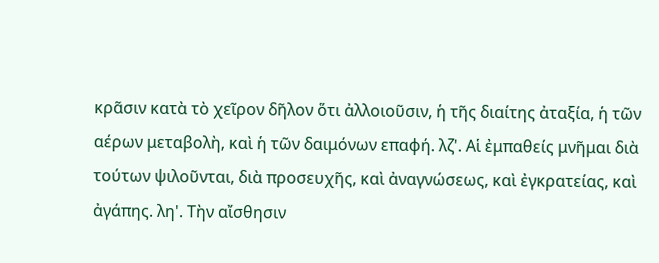κρᾶσιν κατὰ τὸ χεῖρον δῆλον ὅτι ἀλλοιοῦσιν, ἡ τῆς διαίτης ἀταξία, ἡ τῶν αέρων μεταβολὴ, καὶ ἡ τῶν δαιμόνων επαφή. λζ'. Αἱ ἐμπαθείς μνῆμαι διὰ τούτων ψιλοῦνται, διὰ προσευχῆς, καὶ ἀναγνώσεως, καὶ ἐγκρατείας, καὶ ἀγάπης. λη'. Τὴν αἴσθησιν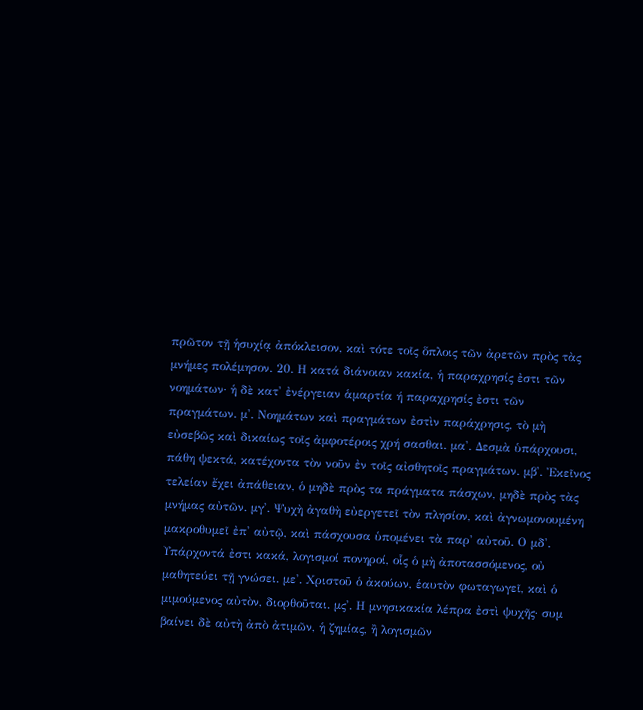πρῶτον τῇ ἡσυχίᾳ ἀπόκλεισον, καὶ τότε τοῖς ὅπλοις τῶν ἀρετῶν πρὸς τὰς μνήμες πολέμησον. 20. Η κατά διάνοιαν κακία, ἡ παραχρησίς ἐστι τῶν νοημάτων· ἡ δὲ κατ' ἐνέργειαν ἁμαρτία ή παραχρησίς ἐστι τῶν πραγμάτων. μ'. Νοημάτων καὶ πραγμάτων ἐστὶν παράχρησις, τὸ μὴ εὐσεβῶς καὶ δικαίως τοῖς ἀμφοτέροις χρή σασθαι. μα'. Δεσμὰ ὑπάρχουσι, πάθη ψεκτά, κατέχοντα τὸν νοῦν ἐν τοῖς αἰσθητοῖς πραγμάτων. μβ'. Ἐκεῖνος τελείαν ἔχει ἀπάθειαν, ὁ μηδὲ πρὸς τα πράγματα πάσχων, μηδὲ πρὸς τὰς μνήμας αὐτῶν. μγ'. Ψυχὴ ἀγαθὴ εὐεργετεῖ τὸν πλησίον, καὶ ἀγνωμονουμένη μακροθυμεῖ ἐπ' αὐτῷ, καὶ πάσχουσα ὑπομένει τὰ παρ' αὐτοῦ. Ο μδ'. Υπάρχοντά ἐστι κακά, λογισμοί πονηροί, οἷς ὁ μὴ ἀποτασσόμενος, οὐ μαθητεύει τῇ γνώσει. με'. Χριστοῦ ὁ ἀκούων, ἑαυτὸν φωταγωγεῖ, καὶ ὁ μιμούμενος αὐτὸν, διορθοῦται. μς'. Η μνησικακία λέπρα ἐστὶ ψυχῆς· συμ βαίνει δὲ αὐτὴ ἀπὸ ἀτιμῶν, ἡ ζημίας, ἢ λογισμῶν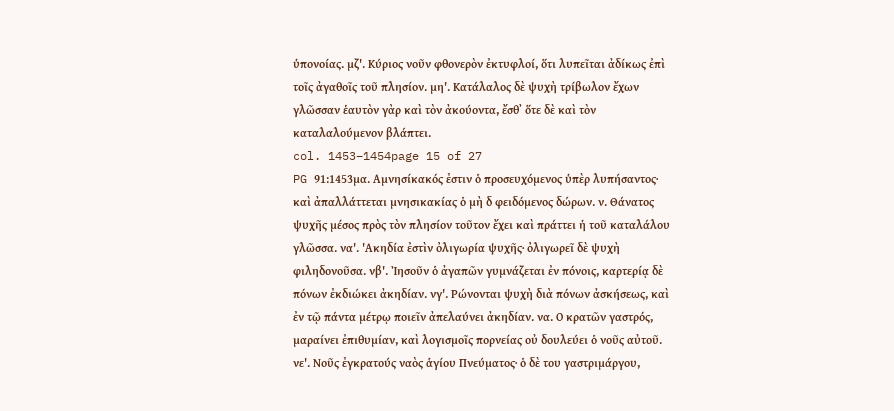ὑπονοίας. μζ'. Κύριος νοῦν φθονερὸν ἐκτυφλοί, ὅτι λυπεῖται ἀδίκως ἐπὶ τοῖς ἀγαθοῖς τοῦ πλησίον. μη'. Κατάλαλος δὲ ψυχὴ τρίβωλον ἔχων γλῶσσαν ἑαυτὸν γὰρ καὶ τὸν ἀκούοντα, ἔσθ᾽ ὅτε δὲ καὶ τὸν καταλαλούμενον βλάπτει.
col. 1453–1454page 15 of 27
PG 91:1453μα. Αμνησίκακός ἐστιν ὁ προσευχόμενος ὑπὲρ λυπήσαντος· καὶ ἀπαλλάττεται μνησικακίας ὁ μὴ δ φειδόμενος δώρων. ν. Θάνατος ψυχῆς μέσος πρὸς τὸν πλησίον τοῦτον ἔχει καὶ πράττει ἡ τοῦ καταλάλου γλῶσσα. να'. 'Ακηδία ἐστὶν ὀλιγωρία ψυχῆς· ὀλιγωρεῖ δὲ ψυχὴ φιληδονοῦσα. νβ'. Ἰησοῦν ὁ ἀγαπῶν γυμνάζεται ἐν πόνοις, καρτερίᾳ δὲ πόνων ἐκδιώκει ἀκηδίαν. νγ'. Ρώνονται ψυχὴ διὰ πόνων ἀσκήσεως, καὶ ἐν τῷ πάντα μέτρῳ ποιεῖν ἀπελαύνει ἀκηδίαν. να. Ο κρατῶν γαστρός, μαραίνει ἐπιθυμίαν, καὶ λογισμοῖς πορνείας οὐ δουλεύει ὁ νοῦς αὐτοῦ. νε'. Νοῦς ἐγκρατούς ναὸς ἁγίου Πνεύματος· ὁ δὲ του γαστριμάργου,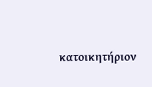κατοικητήριον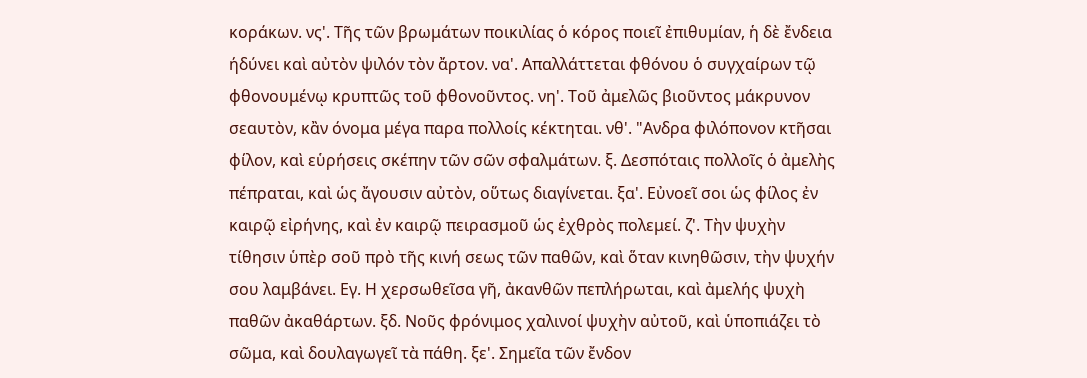κοράκων. νς'. Τῆς τῶν βρωμάτων ποικιλίας ὁ κόρος ποιεῖ ἐπιθυμίαν, ἡ δὲ ἔνδεια ήδύνει καὶ αὐτὸν ψιλόν τὸν ἄρτον. να'. Απαλλάττεται φθόνου ὁ συγχαίρων τῷ φθονουμένῳ κρυπτῶς τοῦ φθονοῦντος. νη'. Τοῦ ἀμελῶς βιοῦντος μάκρυνον σεαυτὸν, κἂν όνομα μέγα παρα πολλοίς κέκτηται. νθ'. "Ανδρα φιλόπονον κτῆσαι φίλον, καὶ εὑρήσεις σκέπην τῶν σῶν σφαλμάτων. ξ. Δεσπόταις πολλοῖς ὁ ἀμελὴς πέπραται, καὶ ὡς ἄγουσιν αὐτὸν, οὕτως διαγίνεται. ξα'. Εὐνοεῖ σοι ὡς φίλος ἐν καιρῷ εἰρήνης, καὶ ἐν καιρῷ πειρασμοῦ ὡς ἐχθρὸς πολεμεί. ζ'. Τὴν ψυχὴν τίθησιν ὑπὲρ σοῦ πρὸ τῆς κινή σεως τῶν παθῶν, καὶ ὅταν κινηθῶσιν, τὴν ψυχήν σου λαμβάνει. Εγ. Η χερσωθεῖσα γῆ, ἀκανθῶν πεπλήρωται, καὶ ἀμελής ψυχὴ παθῶν ἀκαθάρτων. ξδ. Νοῦς φρόνιμος χαλινοί ψυχὴν αὐτοῦ, καὶ ὑποπιάζει τὸ σῶμα, καὶ δουλαγωγεῖ τὰ πάθη. ξε'. Σημεῖα τῶν ἔνδον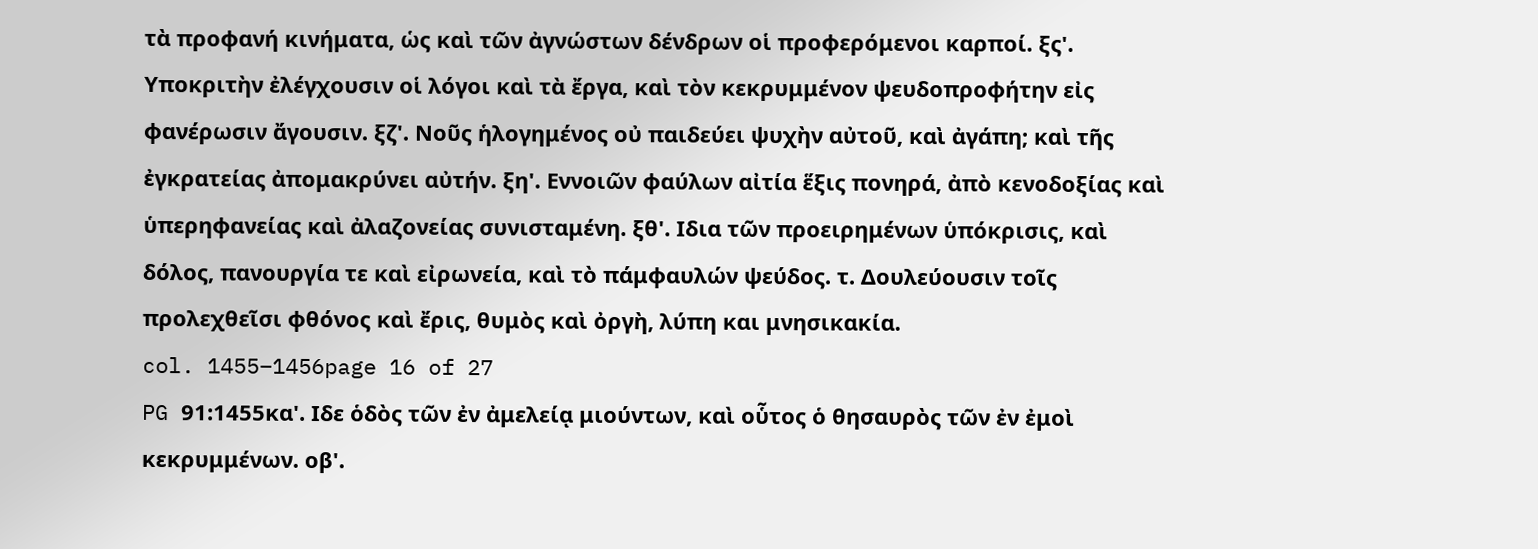τὰ προφανή κινήματα, ὡς καὶ τῶν ἀγνώστων δένδρων οἱ προφερόμενοι καρποί. ξς'. Υποκριτὴν ἐλέγχουσιν οἱ λόγοι καὶ τὰ ἔργα, καὶ τὸν κεκρυμμένον ψευδοπροφήτην εἰς φανέρωσιν ἄγουσιν. ξζ'. Νοῦς ἡλογημένος οὐ παιδεύει ψυχὴν αὐτοῦ, καὶ ἀγάπη; καὶ τῆς ἐγκρατείας ἀπομακρύνει αὐτήν. ξη'. Εννοιῶν φαύλων αἰτία ἕξις πονηρά, ἀπὸ κενοδοξίας καὶ ὑπερηφανείας καὶ ἀλαζονείας συνισταμένη. ξθ'. Ιδια τῶν προειρημένων ὑπόκρισις, καὶ δόλος, πανουργία τε καὶ εἰρωνεία, καὶ τὸ πάμφαυλών ψεύδος. τ. Δουλεύουσιν τοῖς προλεχθεῖσι φθόνος καὶ ἔρις, θυμὸς καὶ ὀργὴ, λύπη και μνησικακία.
col. 1455–1456page 16 of 27
PG 91:1455κα'. Ιδε ὁδὸς τῶν ἐν ἀμελείᾳ μιούντων, καὶ οὗτος ὁ θησαυρὸς τῶν ἐν ἐμοὶ κεκρυμμένων. οβ'.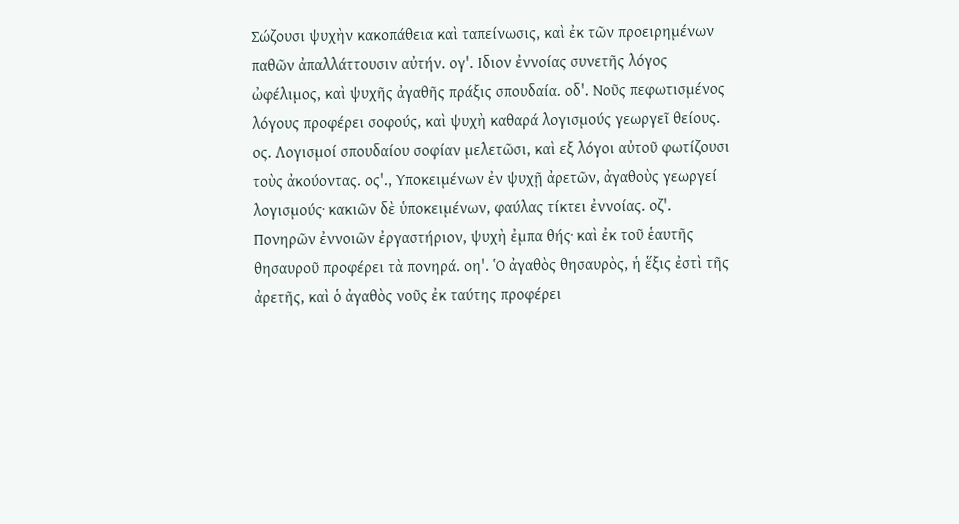Σώζουσι ψυχὴν κακοπάθεια καὶ ταπείνωσις, καὶ ἐκ τῶν προειρημένων παθῶν ἀπαλλάττουσιν αὐτήν. ογ'. Ιδιον ἐννοίας συνετῆς λόγος ὠφέλιμος, καὶ ψυχῆς ἀγαθῆς πράξις σπουδαία. οδ'. Νοῦς πεφωτισμένος λόγους προφέρει σοφούς, καὶ ψυχὴ καθαρά λογισμούς γεωργεῖ θείους. ος. Λογισμοί σπουδαίου σοφίαν μελετῶσι, καὶ εξ λόγοι αὐτοῦ φωτίζουσι τοὺς ἀκούοντας. ος'., Υποκειμένων ἐν ψυχῇ ἀρετῶν, ἀγαθοὺς γεωργεί λογισμούς· κακιῶν δὲ ὑποκειμένων, φαύλας τίκτει ἐννοίας. οζ'. Πονηρῶν ἐννοιῶν ἐργαστήριον, ψυχὴ ἐμπα θής· καὶ ἐκ τοῦ ἑαυτῆς θησαυροῦ προφέρει τὰ πονηρά. οη'. Ὁ ἀγαθὸς θησαυρὸς, ἡ ἕξις ἐστὶ τῆς ἀρετῆς, καὶ ὁ ἀγαθὸς νοῦς ἐκ ταύτης προφέρει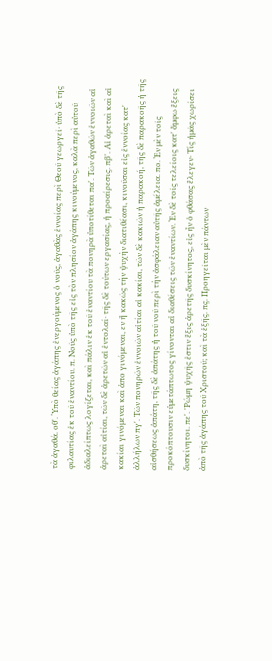τὰ ἀγαθά. οθ'. Ὑπὸ θείας ἀγάπης ἐνεργούμενος ὁ νοῦς, ἀγαθὰς ἐννοίας περὶ Θεοῦ γεωργεῖ· ὑπὸ δὲ τῆς φιλαυτίας ἐκ τοῦ ἐναντίου. π. Νοῦς ὑπὸ τῆς εἰς τὸν πλησίον ἀγάπης κινούμενος, καλὰ περὶ αὐτοῦ ἀδιαλείπτως λογίζεται, καὶ πάλιν ἐκ τοῦ ἐναντίου τὰ πονηρὰ ὑποτίθεται πα'. Τῶν ἀγαθῶν ἐννοιῶν αἱ ἀρεταὶ αἰτίαι, τῶν δὲ ἀρετῶν αἱ ἐντολαί· τῆς δὲ τούτων εργασίας, ἡ προαίρεσις. πβ'. Αἱ ἀρεταὶ καὶ αἱ κακίαι γινόμεναι καὶ ἀπο γινόμεναι, εν ἢ κακῶς τὴν ψυχὴν διατιθέασι, κινοῦσαι εἰς ἐννοίας κατ' ἀλλήλων πγ'. Τῶν πονηρῶν ἐννοιῶν αἰτίαι αἱ κακίαι, τῶν δὲ κακιῶν ἡ παρακοή, τῆς δὲ παρακοῆς ἡ τῆς αἰσθήσεως ἀπάτη, τῆς δὲ ἀπάτης ἡ τοῦ νοῦ περὶ τὴν ἀσφάλειαν αὐτῆς ἀμέλεια. πο. Ἐν μὲν τοῖς προκόπτουσιν εὐμετάπτωτος γίνονται αἱ διαθέσεις τῶν ἐναντίων. Ἐν δὲ τοῖς τελείοις κατ' ἄμφω ἔξεις δυσκίνητοι. πε'. 'Ρώμη ψυχῆς ἐστιν ἕξις ἀρετῆς δυσκίνητος, εἰς ἦν ὁ φθάσας ἔλεγεν· Τίς ἡμᾶς χωρίσει ἀπὸ τῆς ἀγάπης τοῦ Χριστοῦ; καὶ τὰ ἑξῆς. πς. Προηγεῖται μὲν πάντων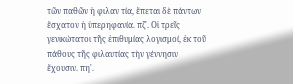τῶν παθῶν ἡ φιλαν τία, ἔπεται δὲ πάντων ἔσχατον ἡ ὑπερηφανία. πζ'. Οἱ τρεῖς γενικώτατοι τῆς ἐπιθυμίας λογισμοί, ἐκ τοῦ πάθους τῆς φιλαυτίας τὴν γέννησιν ἔχουσιν. πη'.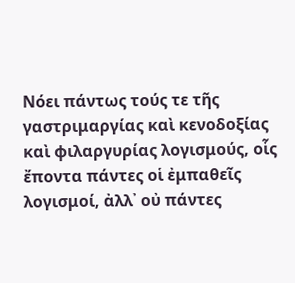Νόει πάντως τούς τε τῆς γαστριμαργίας καὶ κενοδοξίας καὶ φιλαργυρίας λογισμούς, οἷς ἔποντα πάντες οἱ ἐμπαθεῖς λογισμοί, ἀλλ᾽ οὐ πάντες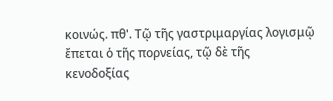κοινώς. πθ'. Τῷ τῆς γαστριμαργίας λογισμῷ ἔπεται ὁ τῆς πορνείας, τῷ δὲ τῆς κενοδοξίας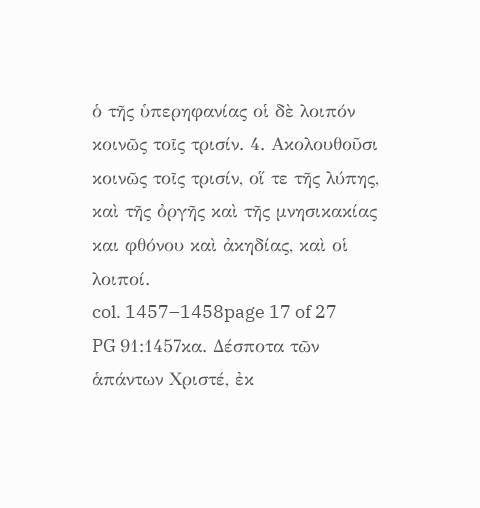ὁ τῆς ὑπερηφανίας οἱ δὲ λοιπόν κοινῶς τοῖς τρισίν. 4. Ακολουθοῦσι κοινῶς τοῖς τρισίν, οἵ τε τῆς λύπης, καὶ τῆς ὀργῆς καὶ τῆς μνησικακίας και φθόνου καὶ ἀκηδίας, καὶ οἱ λοιποί.
col. 1457–1458page 17 of 27
PG 91:1457κα. Δέσποτα τῶν ἁπάντων Χριστέ, ἐκ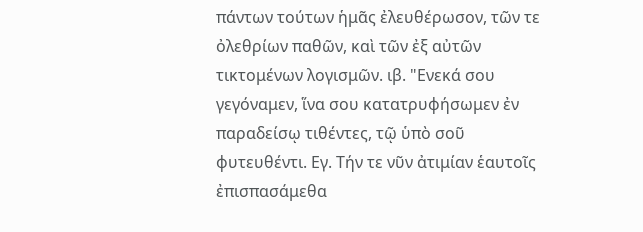πάντων τούτων ἡμᾶς ἐλευθέρωσον, τῶν τε ὀλεθρίων παθῶν, καὶ τῶν ἐξ αὐτῶν τικτομένων λογισμῶν. ιβ. "Ενεκά σου γεγόναμεν, ἵνα σου κατατρυφήσωμεν ἐν παραδείσῳ τιθέντες, τῷ ὑπὸ σοῦ φυτευθέντι. Εγ. Τήν τε νῦν ἀτιμίαν ἑαυτοῖς ἐπισπασάμεθα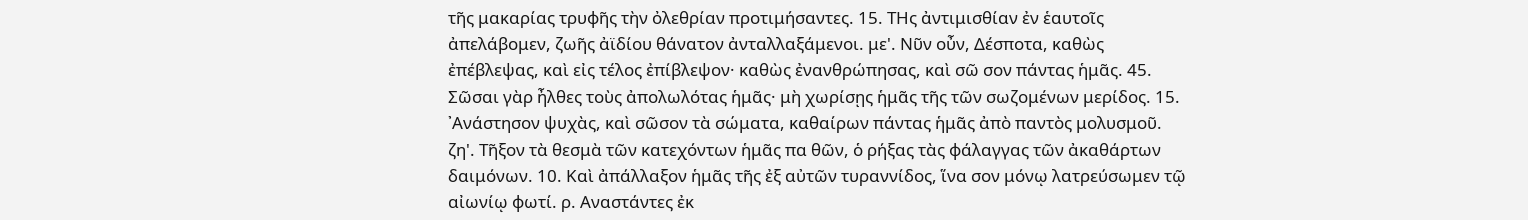τῆς μακαρίας τρυφῆς τὴν ὀλεθρίαν προτιμήσαντες. 15. ΤΗς ἀντιμισθίαν ἐν ἑαυτοῖς ἀπελάβομεν, ζωῆς ἀϊδίου θάνατον ἀνταλλαξάμενοι. με'. Νῦν οὖν, Δέσποτα, καθὼς ἐπέβλεψας, καὶ εἰς τέλος ἐπίβλεψον· καθὼς ἐνανθρώπησας, καὶ σῶ σον πάντας ἡμᾶς. 45. Σῶσαι γὰρ ἦλθες τοὺς ἀπολωλότας ἡμᾶς· μὴ χωρίσῃς ἡμᾶς τῆς τῶν σωζομένων μερίδος. 15. ᾿Ανάστησον ψυχὰς, καὶ σῶσον τὰ σώματα, καθαίρων πάντας ἡμᾶς ἀπὸ παντὸς μολυσμοῦ. ζη'. Τῆξον τὰ θεσμὰ τῶν κατεχόντων ἡμᾶς πα θῶν, ὁ ρήξας τὰς φάλαγγας τῶν ἀκαθάρτων δαιμόνων. 10. Καὶ ἀπάλλαξον ἡμᾶς τῆς ἐξ αὐτῶν τυραννίδος, ἵνα σον μόνῳ λατρεύσωμεν τῷ αἰωνίῳ φωτί. ρ. Αναστάντες ἐκ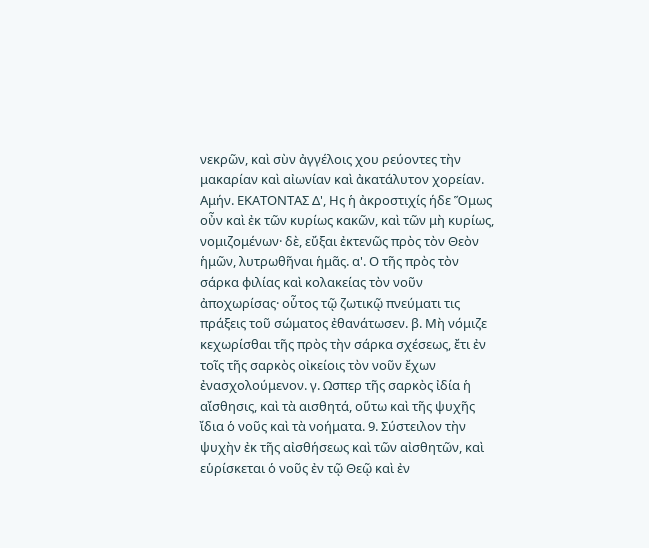νεκρῶν, καὶ σὺν ἀγγέλοις χου ρεύοντες τὴν μακαρίαν καὶ αἰωνίαν καὶ ἀκατάλυτον χορείαν. Αμήν. ΕΚΑΤΟΝΤΑΣ Δ', Ης ἡ ἀκροστιχίς ήδε Ὅμως οὖν καὶ ἐκ τῶν κυρίως κακῶν, καὶ τῶν μὴ κυρίως, νομιζομένων· δὲ, εὔξαι ἐκτενῶς πρὸς τὸν Θεὸν ἡμῶν, λυτρωθῆναι ἡμᾶς. α'. Ο τῆς πρὸς τὸν σάρκα φιλίας καὶ κολακείας τὸν νοῦν ἀποχωρίσας· οὗτος τῷ ζωτικῷ πνεύματι τις πράξεις τοῦ σώματος ἐθανάτωσεν. β. Μὴ νόμιζε κεχωρίσθαι τῆς πρὸς τὴν σάρκα σχέσεως, ἔτι ἐν τοῖς τῆς σαρκὸς οἰκείοις τὸν νοῦν ἔχων ἐνασχολούμενον. γ. Ωσπερ τῆς σαρκὸς ἰδία ἡ αἴσθησις, καὶ τὰ αισθητά, οὕτω καὶ τῆς ψυχῆς ἴδια ὁ νοῦς καὶ τὰ νοήματα. 9. Σύστειλον τὴν ψυχὴν ἐκ τῆς αἰσθήσεως καὶ τῶν αἰσθητῶν, καὶ εὑρίσκεται ὁ νοῦς ἐν τῷ Θεῷ καὶ ἐν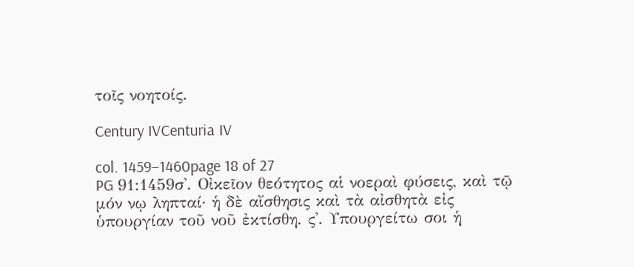τοῖς νοητοίς.

Century IVCenturia IV

col. 1459–1460page 18 of 27
PG 91:1459σ'. Οἰκεῖον θεότητος αἱ νοεραὶ φύσεις, καὶ τῷ μόν νῳ ληπταί· ἡ δὲ αἴσθησις καὶ τὰ αἰσθητὰ εἰς ὑπουργίαν τοῦ νοῦ ἐκτίσθη. ς'. Υπουργείτω σοι ἡ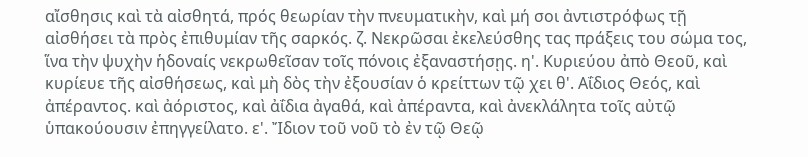αἴσθησις καὶ τὰ αἰσθητά, πρός θεωρίαν τὴν πνευματικὴν, καὶ μή σοι ἀντιστρόφως τῇ αἰσθήσει τὰ πρὸς ἐπιθυμίαν τῆς σαρκός. ζ. Νεκρῶσαι ἐκελεύσθης τας πράξεις του σώμα τος, ἵνα τὴν ψυχὴν ἡδοναίς νεκρωθεῖσαν τοῖς πόνοις ἐξαναστήσῃς. η'. Κυριεύου ἀπὸ Θεοῦ, καὶ κυρίευε τῆς αἰσθήσεως, καὶ μὴ δὸς τὴν ἐξουσίαν ὁ κρείττων τῷ χει θ'. Αΐδιος Θεός, καὶ ἀπέραντος. καὶ ἀόριστος, καὶ ἀΐδια ἀγαθά, καὶ ἀπέραντα, καὶ ἀνεκλάλητα τοῖς αὐτῷ ὑπακούουσιν ἐπηγγείλατο. ε'. Ἴδιον τοῦ νοῦ τὸ ἐν τῷ Θεῷ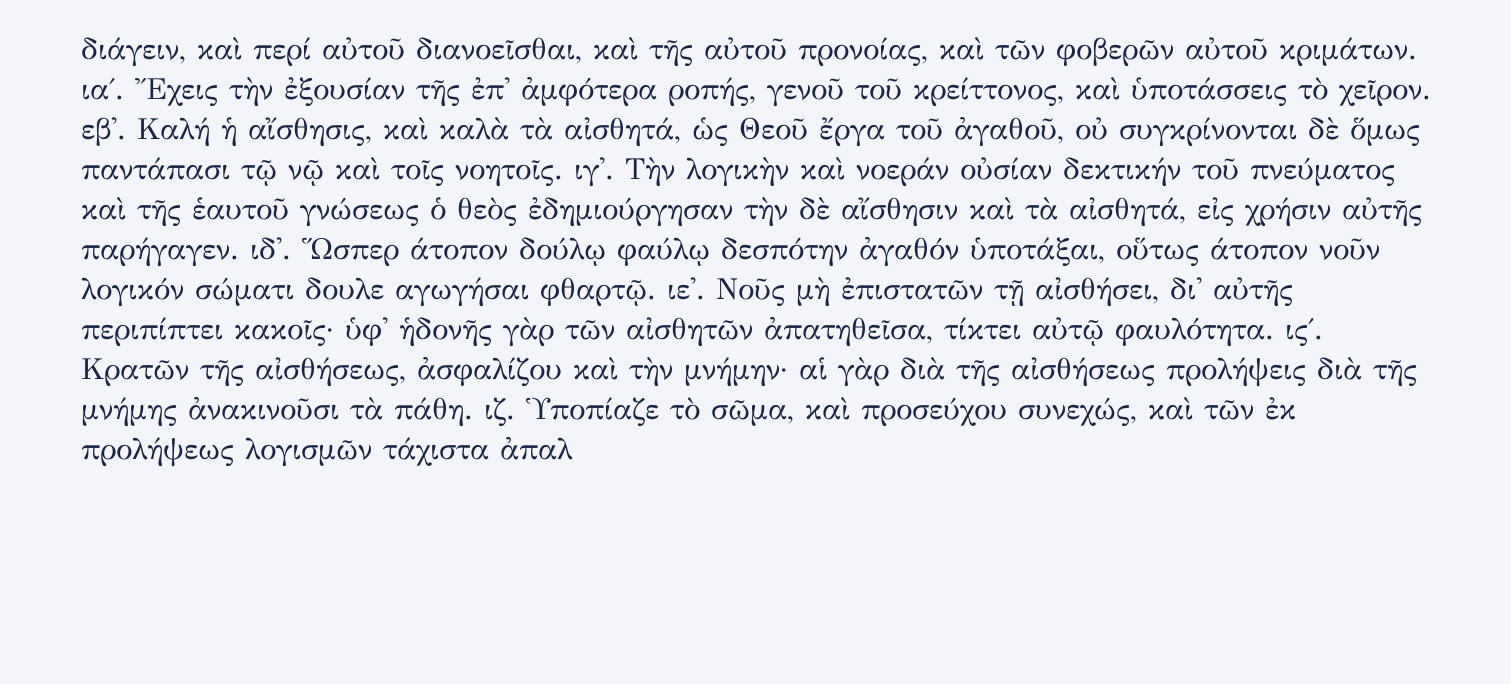διάγειν, καὶ περί αὐτοῦ διανοεῖσθαι, καὶ τῆς αὐτοῦ προνοίας, καὶ τῶν φοβερῶν αὐτοῦ κριμάτων. ια΄. Ἔχεις τὴν ἐξουσίαν τῆς ἐπ' ἀμφότερα ροπής, γενοῦ τοῦ κρείττονος, καὶ ὑποτάσσεις τὸ χεῖρον. εβ'. Καλή ἡ αἴσθησις, καὶ καλὰ τὰ αἰσθητά, ὡς Θεοῦ ἔργα τοῦ ἀγαθοῦ, οὐ συγκρίνονται δὲ ὅμως παντάπασι τῷ νῷ καὶ τοῖς νοητοῖς. ιγ'. Τὴν λογικὴν καὶ νοεράν οὐσίαν δεκτικήν τοῦ πνεύματος καὶ τῆς ἑαυτοῦ γνώσεως ὁ θεὸς ἐδημιούργησαν τὴν δὲ αἴσθησιν καὶ τὰ αἰσθητά, εἰς χρήσιν αὐτῆς παρήγαγεν. ιδ'. Ὥσπερ άτοπον δούλῳ φαύλῳ δεσπότην ἀγαθόν ὑποτάξαι, οὕτως άτοπον νοῦν λογικόν σώματι δουλε αγωγήσαι φθαρτῷ. ιε'. Νοῦς μὴ ἐπιστατῶν τῇ αἰσθήσει, δι' αὐτῆς περιπίπτει κακοῖς· ὑφ' ἡδονῆς γὰρ τῶν αἰσθητῶν ἀπατηθεῖσα, τίκτει αὐτῷ φαυλότητα. ις΄. Κρατῶν τῆς αἰσθήσεως, ἀσφαλίζου καὶ τὴν μνήμην· αἱ γὰρ διὰ τῆς αἰσθήσεως προλήψεις διὰ τῆς μνήμης ἀνακινοῦσι τὰ πάθη. ιζ. Ὑποπίαζε τὸ σῶμα, καὶ προσεύχου συνεχώς, καὶ τῶν ἐκ προλήψεως λογισμῶν τάχιστα ἀπαλ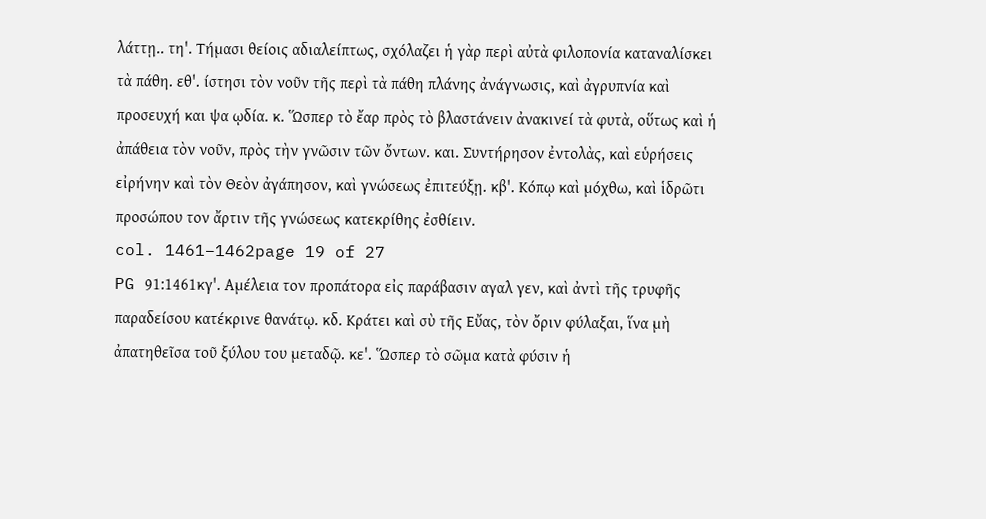λάττῃ.. τη'. Τήμασι θείοις αδιαλείπτως, σχόλαζει ἡ γὰρ περὶ αὐτὰ φιλοπονία καταναλίσκει τὰ πάθη. εθ'. ίστησι τὸν νοῦν τῆς περὶ τὰ πάθη πλάνης ἀνάγνωσις, καὶ ἀγρυπνία καὶ προσευχή και ψα ῳδία. κ. Ὥσπερ τὸ ἔαρ πρὸς τὸ βλαστάνειν ἀνακινεί τὰ φυτὰ, οὕτως καὶ ἡ ἀπάθεια τὸν νοῦν, πρὸς τὴν γνῶσιν τῶν ὄντων. και. Συντήρησον ἐντολὰς, καὶ εὑρήσεις εἰρήνην καὶ τὸν Θεὸν ἀγάπησον, καὶ γνώσεως ἐπιτεύξῃ. κβ'. Κόπῳ καὶ μόχθω, καὶ ἱδρῶτι προσώπου τον ἄρτιν τῆς γνώσεως κατεκρίθης ἐσθίειν.
col. 1461–1462page 19 of 27
PG 91:1461κγ'. Αμέλεια τον προπάτορα εἰς παράβασιν αγαλ γεν, καὶ ἀντὶ τῆς τρυφῆς παραδείσου κατέκρινε θανάτῳ. κδ. Κράτει καὶ σὺ τῆς Εὔας, τὸν ὄριν φύλαξαι, ἵνα μὴ ἀπατηθεῖσα τοῦ ξύλου του μεταδῷ. κε'. Ὥσπερ τὸ σῶμα κατὰ φύσιν ἡ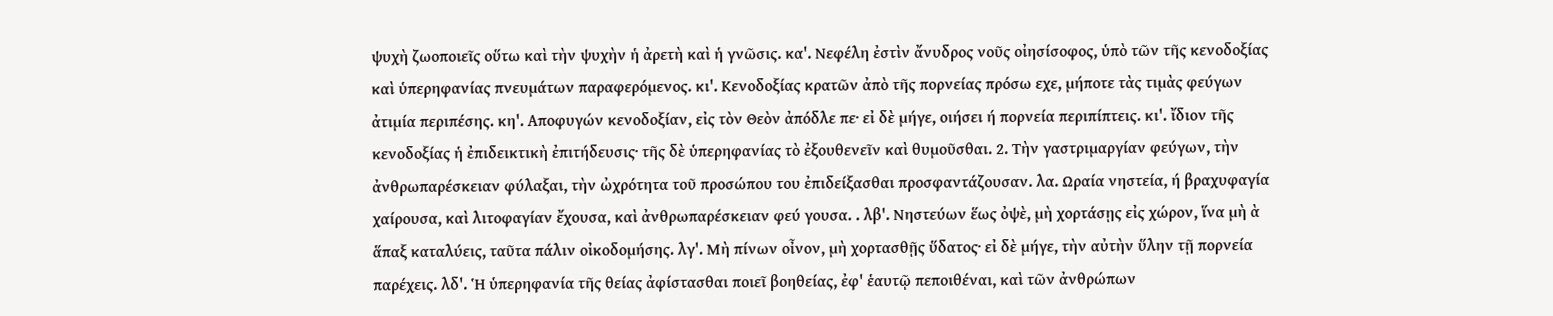ψυχὴ ζωοποιεῖς οὕτω καὶ τὴν ψυχὴν ἡ ἀρετὴ καὶ ἡ γνῶσις. κα'. Νεφέλη ἐστὶν ἄνυδρος νοῦς οἰησίσοφος, ὑπὸ τῶν τῆς κενοδοξίας καὶ ὑπερηφανίας πνευμάτων παραφερόμενος. κι'. Κενοδοξίας κρατῶν ἀπὸ τῆς πορνείας πρόσω εχε, μήποτε τὰς τιμὰς φεύγων ἀτιμία περιπέσης. κη'. Αποφυγών κενοδοξίαν, εἰς τὸν Θεὸν ἀπόδλε πε· εἰ δὲ μήγε, οιήσει ή πορνεία περιπίπτεις. κι'. ἴδιον τῆς κενοδοξίας ἡ ἐπιδεικτικὴ ἐπιτήδευσις· τῆς δὲ ὑπερηφανίας τὸ ἐξουθενεῖν καὶ θυμοῦσθαι. 2. Τὴν γαστριμαργίαν φεύγων, τὴν ἀνθρωπαρέσκειαν φύλαξαι, τὴν ὠχρότητα τοῦ προσώπου του ἐπιδείξασθαι προσφαντάζουσαν. λα. Ωραία νηστεία, ή βραχυφαγία χαίρουσα, καὶ λιτοφαγίαν ἔχουσα, καὶ ἀνθρωπαρέσκειαν φεύ γουσα. . λβ'. Νηστεύων ἕως ὀψὲ, μὴ χορτάσῃς εἰς χώρον, ἵνα μὴ ὰ ἅπαξ καταλύεις, ταῦτα πάλιν οἰκοδομήσης. λγ'. Μὴ πίνων οἶνον, μὴ χορτασθῇς ὕδατος· εἰ δὲ μήγε, τὴν αὐτὴν ὕλην τῇ πορνεία παρέχεις. λδ'. Ἡ ὑπερηφανία τῆς θείας ἀφίστασθαι ποιεῖ βοηθείας, ἐφ' ἑαυτῷ πεποιθέναι, καὶ τῶν ἀνθρώπων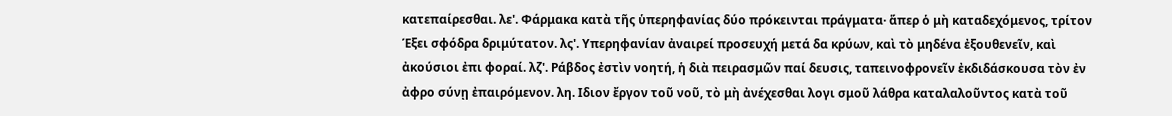κατεπαίρεσθαι. λε'. Φάρμακα κατὰ τῆς ὑπερηφανίας δύο πρόκεινται πράγματα· ἅπερ ὁ μὴ καταδεχόμενος, τρίτον Έξει σφόδρα δριμύτατον. λς'. Υπερηφανίαν ἀναιρεί προσευχή μετά δα κρύων, καὶ τὸ μηδένα ἐξουθενεῖν, καὶ ἀκούσιοι ἐπι φοραί. λζ'. Ράβδος ἐστὶν νοητή, ἡ διὰ πειρασμῶν παί δευσις, ταπεινοφρονεῖν ἐκδιδάσκουσα τὸν ἐν ἀφρο σύνῃ ἐπαιρόμενον. λη. Ιδιον ἔργον τοῦ νοῦ, τὸ μὴ ἀνέχεσθαι λογι σμοῦ λάθρα καταλαλοῦντος κατὰ τοῦ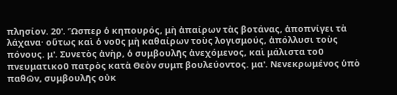πλησίον. 20'. Ὥσπερ ὁ κηπουρός, μὴ ἀπαίρων τὰς βοτάνας, ἀποπνίγει τὰ λάχανα· οὕτως καὶ ὁ νοῦς μὴ καθαίρων τοὺς λογισμούς, ἀπόλλυσι τοὺς πόνους. μ'. Συνετὸς ἀνὴρ, ὁ συμβουλῆς ἀνεχόμενος, καὶ μάλιστα τοῦ πνευματικοῦ πατρὸς κατὰ Θεὸν συμπ βουλεύοντος. μα'. Νενεκρωμένος ὑπὸ παθῶν, συμβουλῆς οὐκ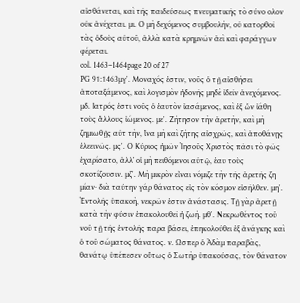αἰσθάνεται, καὶ τῆς παιδεύσεως πνευματικῆς τὸ σύνο ολον οὐκ ἀνέχεται. μι. Ο μὴ δεχόμενος συμβουλήν, οὐ κατορθοῖ τὰς ὁδοὺς αὐτοῦ, ἀλλὰ κατὰ κρημνῶν ἀεὶ καὶ φαράγγων φέρεται.
col. 1463–1464page 20 of 27
PG 91:1463μγ'. Μοναχός ἐστιν, νοῦς ὁ τῇ αἰσθήσει ἀποταξάμενος, καὶ λογισμὸν ἡδονῆς μηδὲ ἰδεῖν ἀνεχόμενος. μδ. Ιατρός ἐστι νοῦς ὁ ἑαυτὸν ἰασάμενος, καὶ ἐξ ὧν ἰάθη τοὺς ἄλλους ἰώμενος. με'. Ζήτησον τὴν ἀρετὴν, καὶ μὴ ζημιωθῇς αὐτ τὴν, ἵνα μὴ καὶ ζήτης αἰσχρῶς, καὶ ἀποθάνῃς ἐλεεινῶς. μς'. Ο Κύριος ἡμῶν Ἰησοῦς Χριστὸς πᾶσι τὸ φῶς ἐχαρίσατο, ἀλλ᾽ οἱ μὴ πειθόμενοι αὐτῷ, ἐαυ τοὺς σκοτίζουσιν. μζ'. Μὴ μικρὸν εἶναι νόμιζε τὴν τῆς ἀρετῆς ζη μίαν· διὰ ταύτην γάρ θάνατος εἰς τὸν κόσμον εἰσῆλθεν. μη'. Ἐντολῆς ὑπακοὴ, νεκρῶν ἐστιν ἀνάστασις. Τῇ γὰρ ἀρετῇ κατὰ τὴν φύσιν ἐπακολουθεῖ ἡ ζωή. μθ'. Νεκρωθέντος τοῦ νοῦ τῇ τῆς ἐντολῆς παρα βάσει, ἐπηκολούθει ἐξ ἀνάγκης καὶ ὁ τοῦ σώματος θάνατος. ν. Ωσπερ ὁ Ἀδὰμ παραβὰς, θανάτῳ ὑπέπεσεν οὕτως ὁ Σωτὴρ ὑπακούσας, τὸν θάνατον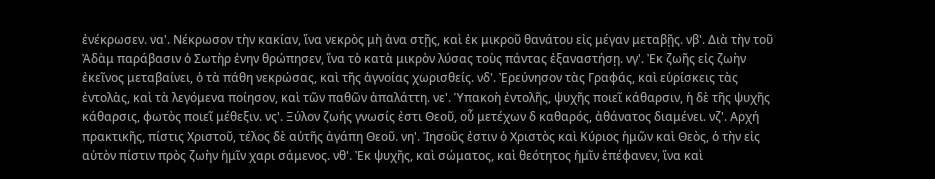ἐνέκρωσεν. να'. Νέκρωσον τὴν κακίαν, ἵνα νεκρὸς μὴ ἀνα στῇς, καὶ ἐκ μικροῦ θανάτου εἰς μέγαν μεταβῇς. νβ'. Διὰ τὴν τοῦ Ἀδὰμ παράβασιν ὁ Σωτὴρ ἐνην θρώπησεν, ἵνα τὸ κατὰ μικρὸν λύσας τοὺς πάντας ἐξαναστήσῃ. νγ'. Ἐκ ζωῆς εἰς ζωὴν ἐκεῖνος μεταβαίνει, ὁ τὰ πάθη νεκρώσας, καὶ τῆς ἁγνοίας χωρισθείς. νδ'. Ἐρεύνησον τὰς Γραφάς, καὶ εὑρίσκεις τὰς ἐντολὰς, καὶ τὰ λεγόμενα ποίησον, καὶ τῶν παθῶν ἀπαλάττη. νε'. Ὑπακοὴ ἐντολῆς, ψυχῆς ποιεῖ κάθαρσιν, ἡ δὲ τῆς ψυχῆς κάθαρσις, φωτὸς ποιεῖ μέθεξιν. νς'. Ξύλον ζωής γνωσίς ἐστι Θεοῦ, οὗ μετέχων δ καθαρός, ἀθάνατος διαμένει. νζ'. Αρχή πρακτικῆς, πίστις Χριστοῦ, τέλος δὲ αὐτῆς ἀγάπη Θεοῦ. νη'. Ἰησοῦς ἐστιν ὁ Χριστὸς καὶ Κύριος ἡμῶν καὶ Θεὸς, ὁ τὴν εἰς αὐτὸν πίστιν πρὸς ζωὴν ἡμῖν χαρι σάμενος. νθ'. Ἐκ ψυχῆς, καὶ σώματος, καὶ θεότητος ἡμῖν ἐπέφανεν, ἵνα καὶ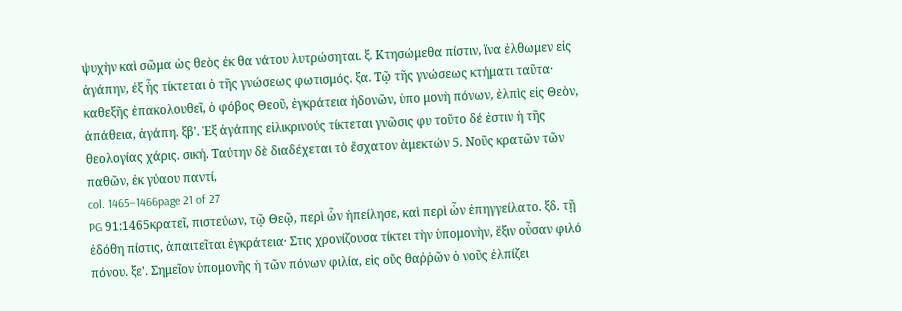ψυχὴν καὶ σῶμα ὡς θεὸς ἐκ θα νάτου λυτρώσηται. ξ. Κτησώμεθα πίστιν, ἵνα ἐλθωμεν εἰς ἀγάπην, ἐξ ἧς τίκτεται ὁ τῆς γνώσεως φωτισμός. ξα. Τῷ τῆς γνώσεως κτήματι ταῦτα· καθεξῆς ἐπακολουθεῖ, ὁ φόβος Θεοῦ, ἐγκράτεια ἡδονῶν, ὑπο μονὴ πόνων, ἐλπὶς εἰς Θεὸν, ἀπάθεια, ἀγάπη. ξβ'. Ἐξ ἀγάπης εἰλικρινούς τίκτεται γνῶσις φυ τοῦτο δέ ἐστιν ἡ τῆς θεολογίας χάρις. σική. Ταύτην δὲ διαδέχεται τὸ ἔσχατον ἀμεκτών 5. Νοῦς κρατῶν τῶν παθῶν, ἐκ γύαου παντί,
col. 1465–1466page 21 of 27
PG 91:1465κρατεῖ, πιστεύων, τῷ Θεῷ, περὶ ὧν ἠπείλησε, καὶ περὶ ὧν ἐπηγγείλατο. ξδ. τῇ ἐδόθη πίστις, ἀπαιτεῖται ἐγκράτεια· Στις χρονίζουσα τίκτει τὴν ὑπομονὴν, ἕξιν οὖσαν φιλό πόνου. ξε'. Σημεῖον ὑπομονῆς ἡ τῶν πόνων φιλία, εἰς οὔς θαῤῥῶν ὁ νοῦς ἐλπίζει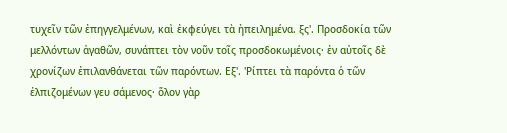τυχεῖν τῶν ἐπηγγελμένων, καὶ ἐκφεύγει τὰ ἠπειλημένα. ξς'. Προσδοκία τῶν μελλόντων ἀγαθῶν, συνάπτει τὸν νοῦν τοῖς προσδοκωμένοις· ἐν αὐτοῖς δὲ χρονίζων ἐπιλανθάνεται τῶν παρόντων. Εξ'. 'Ρίπτει τὰ παρόντα ὁ τῶν ἐλπιζομένων γευ σάμενος· ὅλον γὰρ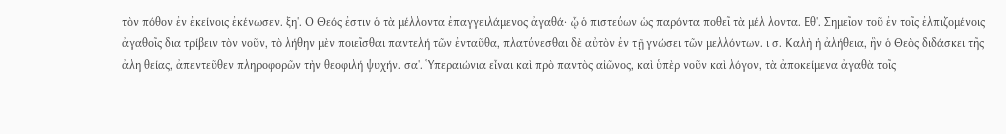τὸν πόθον ἐν ἐκείνοις ἐκένωσεν. ξη'. Ο Θεός ἐστιν ὁ τὰ μέλλοντα ἐπαγγειλάμενος ἀγαθά· ᾧ ὁ πιστεύων ὡς παρόντα ποθεῖ τὰ μέλ λοντα. Εθ'. Σημεῖον τοῦ ἐν τοῖς ἐλπιζομένοις ἀγαθοῖς δια τρίβειν τὸν νοῦν, τὸ λήθην μὲν ποιεῖσθαι παντελή τῶν ἐνταῦθα, πλατύνεσθαι δὲ αὐτὸν ἐν τῇ γνώσει τῶν μελλόντων. ι σ. Καλὴ ἡ ἀλήθεια, ἣν ὁ Θεὸς διδάσκει τῆς ἀλη θείας, ἀπεντεῦθεν πληροφορῶν τὴν θεοφιλή ψυχήν. σα'. Ὑπεραιώνια εἶναι καὶ πρὸ παντὸς αἰῶνος, καὶ ὑπὲρ νοῦν καὶ λόγον, τὰ ἀποκείμενα ἀγαθὰ τοῖς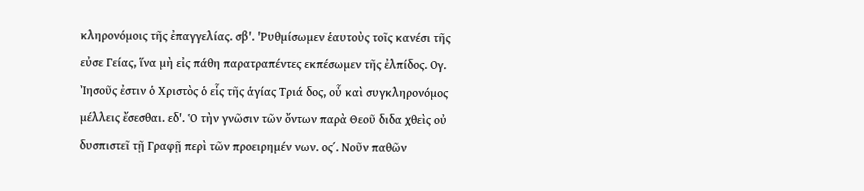κληρονόμοις τῆς ἐπαγγελίας. σβ'. 'Ρυθμίσωμεν ἑαυτοὺς τοῖς κανέσι τῆς εὐσε Γείας, ἵνα μὴ εἰς πάθη παρατραπέντες εκπέσωμεν τῆς ἐλπίδος. Ογ. Ἰησοῦς ἐστιν ὁ Χριστὸς ὁ εἷς τῆς ἁγίας Τριά δος, οὗ καὶ συγκληρονόμος μέλλεις ἔσεσθαι. εδ'. Ὁ τὴν γνῶσιν τῶν ὄντων παρὰ Θεοῦ διδα χθεὶς οὐ δυσπιστεῖ τῇ Γραφῇ περὶ τῶν προειρημέν νων. ος΄. Νοῦν παθῶν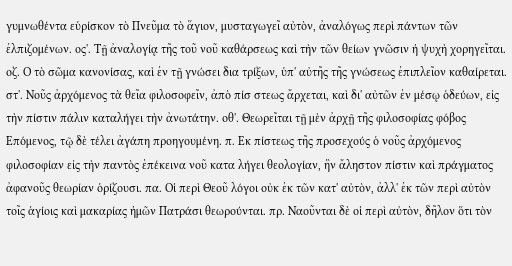γυμνωθέντα εὑρίσκον τὸ Πνεῦμα τὸ ἅγιον, μυσταγωγεῖ αὐτὸν, ἀναλόγως περὶ πάντων τῶν ἐλπιζομένων. ος'. Τῇ ἀναλογίᾳ τῆς τοῦ νοῦ καθάρσεως καὶ τὴν τῶν θείων γνῶσιν ἡ ψυχὴ χορηγεῖται. οζ. Ο τὸ σῶμα κανονίσας, καὶ ἐν τῇ γνώσει δια τρίξων, ὑπ' αὐτῆς τῆς γνώσεως ἐπιπλεῖον καθαίρεται. στ'. Νοῦς ἀρχόμενος τὰ θεῖα φιλοσοφεῖν, ἀπὸ πίσ στεως ἄρχεται, καὶ δι' αὐτῶν ἐν μέσῳ ὁδεύων, εἰς τὴν πίστιν πάλιν καταλήγει τὴν ἀνωτάτην. οθ'. Θεωρεῖται τῇ μὲν ἀρχῇ τῆς φιλοσοφίας φόβος Επόμενος, τῷ δὲ τέλει ἀγάπη προηγουμένη. π. Εκ πίστεως τῆς προσεχούς ὁ νοῦς ἀρχόμενος φιλοσοφίαν εἰς τὴν παντὸς ἐπέκεινα νοῦ κατα λήγει θεολογίαν, ἣν ἄληστον πίστιν καὶ πράγματος ἀφανοῦς θεωρίαν ὁρίζουσι. πα. Οἱ περὶ Θεοῦ λόγοι οὐκ ἐκ τῶν κατ' αὐτὸν, ἀλλ' ἐκ τῶν περὶ αὐτὸν τοῖς ἁγίοις καὶ μακαρίας ἡμῶν Πατράσι θεωρούνται. πρ. Ναοῦνται δὲ οἱ περὶ αὐτὸν, δῆλον ὅτι τὸν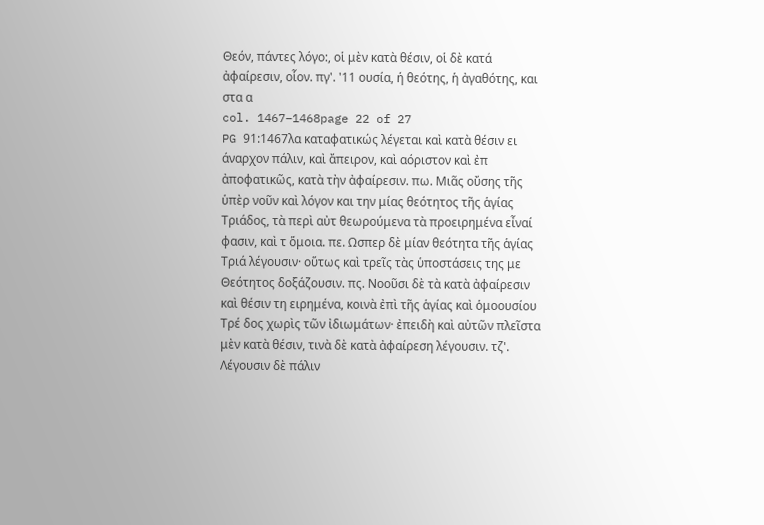Θεόν, πάντες λόγο:, οἱ μὲν κατὰ θέσιν, οἱ δὲ κατά ἀφαίρεσιν, οἷον. πγ'. '11 ουσία, ή θεότης, ἡ ἀγαθότης, και στα α
col. 1467–1468page 22 of 27
PG 91:1467λα καταφατικώς λέγεται καὶ κατὰ θέσιν ει άναρχον πάλιν, καὶ ἄπειρον, καὶ αόριστον καὶ ἐπ ἀποφατικῶς, κατὰ τὴν ἀφαίρεσιν. πω. Μιᾶς οὔσης τῆς ὑπὲρ νοῦν καὶ λόγον και την μίας θεότητος τῆς ἁγίας Τριάδος, τὰ περὶ αὐτ θεωρούμενα τὰ προειρημένα εἶναί φασιν, καὶ τ ὅμοια. πε. Ωσπερ δὲ μίαν θεότητα τῆς ἁγίας Τριά λέγουσιν· οὕτως καὶ τρεῖς τὰς ὑποστάσεις της με Θεότητος δοξάζουσιν. πς. Νοοῦσι δὲ τὰ κατὰ ἀφαίρεσιν καὶ θέσιν τη ειρημένα, κοινὰ ἐπὶ τῆς ἁγίας καὶ ὁμοουσίου Τρέ δος χωρὶς τῶν ἰδιωμάτων· ἐπειδὴ καὶ αὐτῶν πλεῖστα μὲν κατὰ θέσιν, τινὰ δὲ κατὰ ἀφαίρεση λέγουσιν. τζ'. Λέγουσιν δὲ πάλιν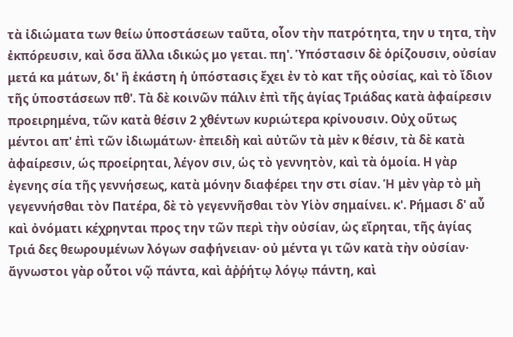τὰ ἰδιώματα των θείω ὑποστάσεων ταῦτα, οἷον τὴν πατρότητα, την υ τητα, τὴν ἐκπόρευσιν, καὶ ὅσα ἄλλα ιδικώς μο γεται. πη'. Ὑπόστασιν δὲ ὁρίζουσιν, οὐσίαν μετά κα μάτων, δι' ἢ ἑκάστη ἡ ὑπόστασις ἔχει ἐν τὸ κατ τῆς οὐσίας, καὶ τὸ ἴδιον τῆς ὑποστάσεων πθ'. Τὰ δὲ κοινῶν πάλιν ἐπὶ τῆς ἁγίας Τριάδας κατὰ ἀφαίρεσιν προειρημένα, τῶν κατὰ θέσιν 2 χθέντων κυριώτερα κρίνουσιν. Οὐχ οὕτως μέντοι απ' ἐπὶ τῶν ἰδιωμάτων· ἐπειδὴ καὶ αὐτῶν τὰ μὲν κ θέσιν, τὰ δὲ κατὰ ἀφαίρεσιν, ώς προείρηται, λέγον σιν, ὡς τὸ γεννητὸν, καὶ τὰ ὁμοία. Η γὰρ ἐγενης σία τῆς γεννήσεως, κατὰ μόνην διαφέρει την στι σίαν. Ἡ μὲν γὰρ τὸ μὴ γεγεννήσθαι τὸν Πατέρα, δὲ τὸ γεγεννῆσθαι τὸν Υἱὸν σημαίνει. κ'. Ρήμασι δ' αὖ καὶ ὀνόματι κέχρηνται προς την τῶν περὶ τὴν οὐσίαν, ὡς εἴρηται, τῆς ἁγίας Τριά δες θεωρουμένων λόγων σαφήνειαν· οὐ μέντα γι τῶν κατὰ τὴν οὐσίαν· ἄγνωστοι γὰρ οὗτοι νῷ πάντα, καὶ ἀῤῥήτῳ λόγῳ πάντη, καὶ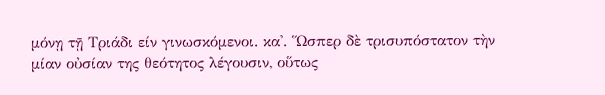μόνῃ τῇ Τριάδι είν γινωσκόμενοι. κα'. Ὥσπερ δὲ τρισυπόστατον τὴν μίαν οὐσίαν της θεότητος λέγουσιν, οὕτως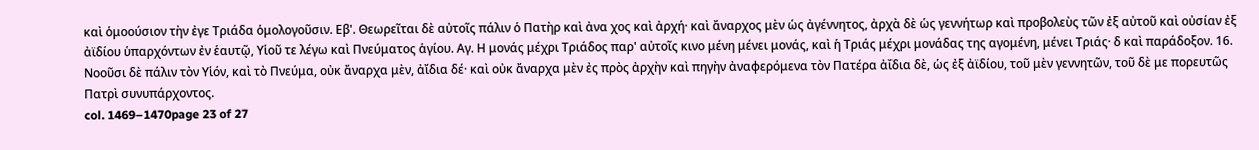καὶ ὁμοούσιον τὴν ἐγε Τριάδα ὁμολογοῦσιν. Εβ'. Θεωρεῖται δὲ αὐτοῖς πάλιν ὁ Πατὴρ καὶ ἀνα χος καὶ ἀρχή· καὶ ἄναρχος μὲν ὡς ἀγέννητος, ἀρχὰ δὲ ὡς γεννήτωρ καὶ προβολεὺς τῶν ἐξ αὐτοῦ καὶ οὐσίαν ἐξ ἀϊδίου ὑπαρχόντων ἐν ἑαυτῷ, Υἱοῦ τε λέγω καὶ Πνεύματος ἁγίου. Αγ. Η μονάς μέχρι Τριάδος παρ' αὐτοῖς κινο μένη μένει μονάς, καὶ ἡ Τριάς μέχρι μονάδας της αγομένη, μένει Τριάς· δ καὶ παράδοξον. 16. Νοοῦσι δὲ πάλιν τὸν Υἱόν, καὶ τὸ Πνεύμα, οὐκ ἄναρχα μὲν, ἀἴδια δέ· καὶ οὐκ ἄναρχα μὲν ἐς πρὸς ἀρχὴν καὶ πηγὴν ἀναφερόμενα τὸν Πατέρα ἀΐδια δὲ, ὡς ἐξ ἀϊδίου, τοῦ μὲν γεννητῶν, τοῦ δὲ με πορευτῶς Πατρὶ συνυπάρχοντος.
col. 1469–1470page 23 of 27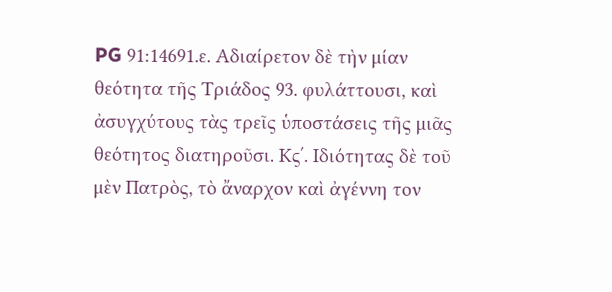PG 91:14691.ε. Αδιαίρετον δὲ τὴν μίαν θεότητα τῆς Τριάδος 93. φυλάττουσι, καὶ ἀσυγχύτους τὰς τρεῖς ὑποστάσεις τῆς μιᾶς θεότητος διατηροῦσι. Κϛ΄. Ιδιότητας δὲ τοῦ μὲν Πατρὸς, τὸ ἄναρχον καὶ ἀγέννη τον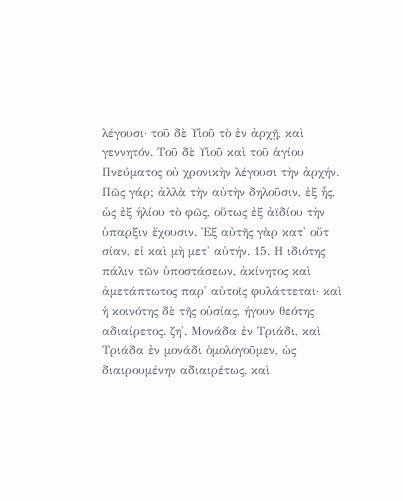λέγουσι· τοῦ δὲ Υἱοῦ τὸ ἐν ἀρχῇ, καὶ γεννητόν. Τοῦ δὲ Υἱοῦ καὶ τοῦ ἁγίου Πνεύματος οὐ χρονικὴν λέγουσι τὴν ἀρχήν. Πῶς γάρ; ἀλλὰ τὴν αὐτὴν δηλοῦσιν, ἐξ ἧς, ὡς ἐξ ἡλίου τὸ φῶς, οὕτως ἐξ ἀϊδίου τὴν ὑπαρξιν ἔχουσιν. Ἐξ αὐτῆς γὰρ κατ' οὔτ σίαν, εἰ καὶ μὴ μετ' αὐτήν. 15. Η ιδιότης πάλιν τῶν ὑποστάσεων, ἀκίνητος καὶ ἀμετάπτωτος παρ' αὐτοῖς φυλάττεται· καὶ ἡ κοινότης δὲ τῆς οὐσίας, ήγουν θεότης αδιαίρετος. ζη'. Μονάδα ἐν Τριάδι, καὶ Τριάδα ἐν μονάδι ὁμολογοῦμεν, ὡς διαιρουμένην αδιαιρέτως, καὶ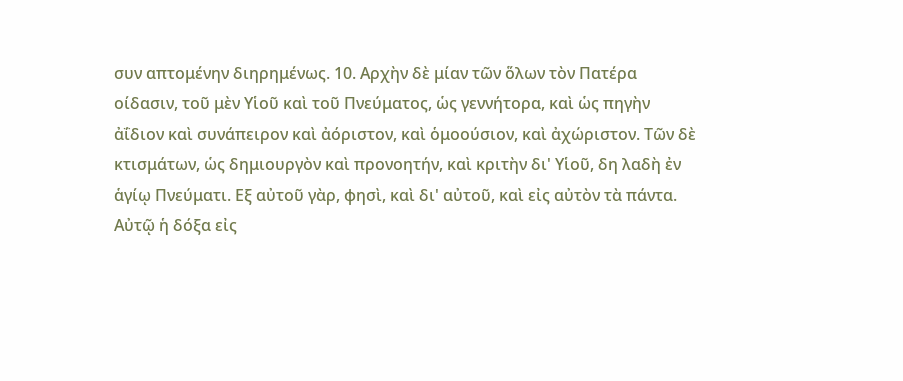συν απτομένην διηρημένως. 10. Αρχὴν δὲ μίαν τῶν ὅλων τὸν Πατέρα οίδασιν, τοῦ μὲν Υἱοῦ καὶ τοῦ Πνεύματος, ὡς γεννήτορα, καὶ ὡς πηγὴν ἀΐδιον καὶ συνάπειρον καὶ ἀόριστον, καὶ ὁμοούσιον, καὶ ἀχώριστον. Τῶν δὲ κτισμάτων, ὡς δημιουργὸν καὶ προνοητήν, καὶ κριτὴν δι' Υἱοῦ, δη λαδὴ ἐν ἁγίῳ Πνεύματι. Εξ αὐτοῦ γὰρ, φησὶ, καὶ δι' αὐτοῦ, καὶ εἰς αὐτὸν τὰ πάντα. Αὐτῷ ἡ δόξα εἰς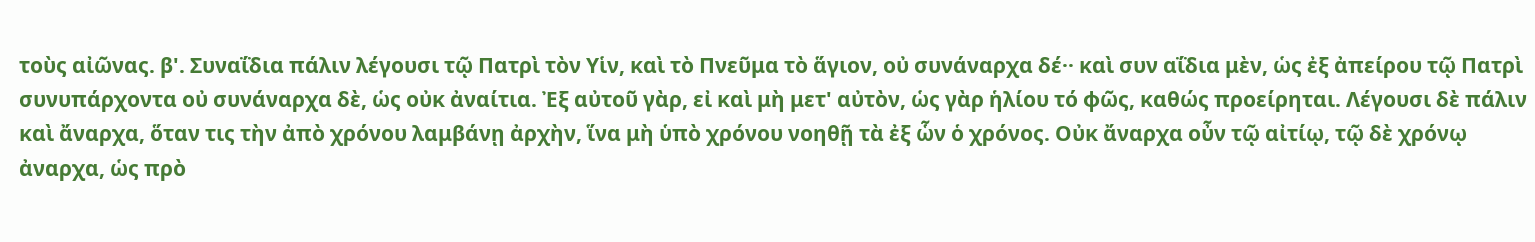τοὺς αἰῶνας. β'. Συναΐδια πάλιν λέγουσι τῷ Πατρὶ τὸν Υἱν, καὶ τὸ Πνεῦμα τὸ ἅγιον, οὐ συνάναρχα δέ·· καὶ συν αΐδια μὲν, ὡς ἐξ ἀπείρου τῷ Πατρὶ συνυπάρχοντα οὐ συνάναρχα δὲ, ὡς οὐκ ἀναίτια. Ἐξ αὐτοῦ γὰρ, εἰ καὶ μὴ μετ' αὐτὸν, ὡς γὰρ ἡλίου τό φῶς, καθώς προείρηται. Λέγουσι δὲ πάλιν καὶ ἄναρχα, ὅταν τις τὴν ἀπὸ χρόνου λαμβάνῃ ἀρχὴν, ἵνα μὴ ὑπὸ χρόνου νοηθῇ τὰ ἐξ ὧν ὁ χρόνος. Οὐκ ἄναρχα οὖν τῷ αἰτίῳ, τῷ δὲ χρόνῳ ἀναρχα, ὡς πρὸ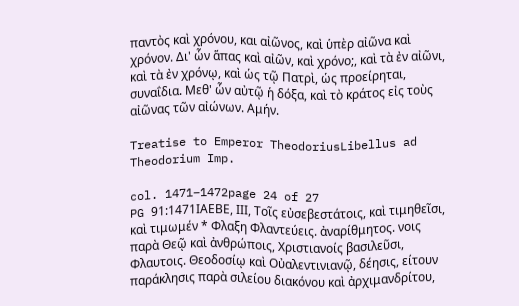παντὸς καὶ χρόνου, και αἰῶνος, καὶ ὑπὲρ αἰῶνα καὶ χρόνον. Δι' ὧν ἅπας καὶ αἰῶν, καὶ χρόνο;, καὶ τὰ ἐν αἰῶνι, καὶ τὰ ἐν χρόνῳ, καὶ ὡς τῷ Πατρὶ, ὡς προείρηται, συναΐδια. Μεθ' ὧν αὐτῷ ἡ δόξα, καὶ τὸ κράτος εἰς τοὺς αἰῶνας τῶν αἰώνων. Αμήν.

Treatise to Emperor TheodoriusLibellus ad Theodorium Imp.

col. 1471–1472page 24 of 27
PG 91:1471ΙΑΕΒΕ, ΙΙΙ, Τοῖς εὐσεβεστάτοις, καὶ τιμηθεῖσι, καὶ τιμωμέν * Φλαξη Φλαντεύεις. ἀναρίθμητος. νοις παρὰ Θεῷ καὶ ἀνθρώποις, Χριστιανοίς βασιλεῦσι, Φλαυτοις. Θεοδοσίῳ καὶ Οὐαλεντινιανῷ, δέησις, είτουν παράκλησις παρὰ σιλείου διακόνου καὶ ἀρχιμανδρίτου,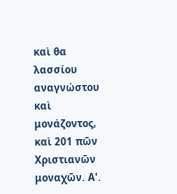καὶ θα λασσίου αναγνώστου καὶ μονάζοντος, καὶ 201 πῶν Χριστιανῶν μοναχῶν. Α'.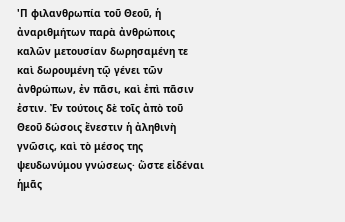'Π φιλανθρωπία τοῦ Θεοῦ, ἡ ἀναριθμήτων παρὰ ἀνθρώποις καλῶν μετουσίαν δωρησαμένη τε καὶ δωρουμένη τῷ γένει τῶν ἀνθρώπων, ἐν πᾶσι, καὶ ἐπὶ πᾶσιν ἐστιν. Ἐν τούτοις δὲ τοῖς ἀπὸ τοῦ Θεοῦ δώσοις ἔνεστιν ἡ ἀληθινὴ γνῶσις, καὶ τὸ μέσος της ψευδωνύμου γνώσεως· ὥστε εἰδέναι ἡμᾶς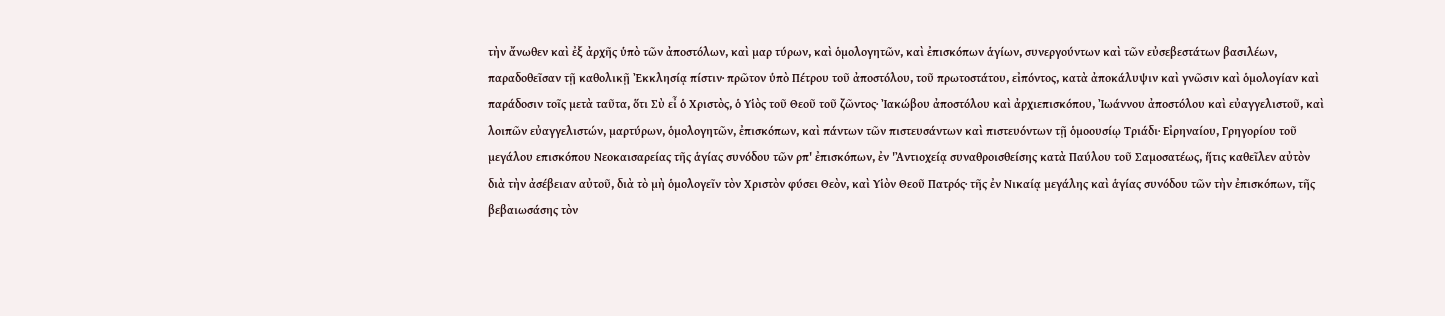τὴν ἄνωθεν καὶ ἐξ ἀρχῆς ὑπὸ τῶν ἀποστόλων, καὶ μαρ τύρων, καὶ ὁμολογητῶν, καὶ ἐπισκόπων ἁγίων, συνεργούντων καὶ τῶν εὐσεβεστάτων βασιλέων, παραδοθεῖσαν τῇ καθολικῇ Ἐκκλησίᾳ πίστιν· πρῶτον ὑπὸ Πέτρου τοῦ ἀποστόλου, τοῦ πρωτοστάτου, εἰπόντος, κατὰ ἀποκάλυψιν καὶ γνῶσιν καὶ ὁμολογίαν καὶ παράδοσιν τοῖς μετὰ ταῦτα, ὅτι Σὺ εἶ ὁ Χριστὸς, ὁ Υἱὸς τοῦ Θεοῦ τοῦ ζῶντος· Ἰακώβου ἀποστόλου καὶ ἀρχιεπισκόπου, Ἰωάννου ἀποστόλου καὶ εὐαγγελιστοῦ, καὶ λοιπῶν εὐαγγελιστών, μαρτύρων, ὁμολογητῶν, ἐπισκόπων, καὶ πάντων τῶν πιστευσάντων καὶ πιστευόντων τῇ ὁμοουσίῳ Τριάδι· Εἰρηναίου, Γρηγορίου τοῦ μεγάλου επισκόπου Νεοκαισαρείας τῆς ἁγίας συνόδου τῶν ρπ' ἐπισκόπων, ἐν 'Ἀντιοχείᾳ συναθροισθείσης κατὰ Παύλου τοῦ Σαμοσατέως, ἥτις καθεῖλεν αὐτὸν διὰ τὴν ἀσέβειαν αὐτοῦ, διὰ τὸ μὴ ὁμολογεῖν τὸν Χριστὸν φύσει Θεὸν, καὶ Υἱὸν Θεοῦ Πατρός· τῆς ἐν Νικαίᾳ μεγάλης καὶ ἁγίας συνόδου τῶν τὴν ἐπισκόπων, τῆς βεβαιωσάσης τὸν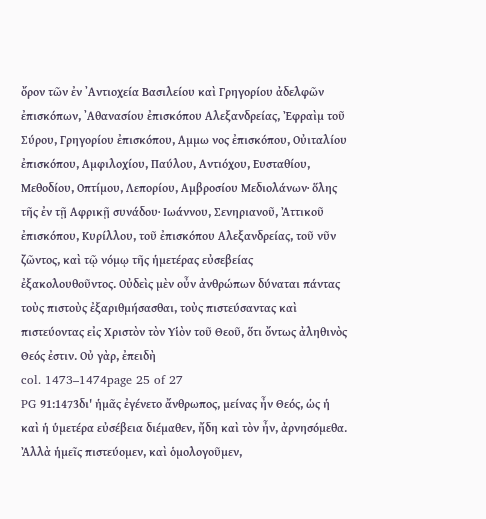ὄρον τῶν ἐν ᾿Αντιοχεία Βασιλείου καὶ Γρηγορίου ἀδελφῶν ἐπισκόπων, ᾿Αθανασίου ἐπισκόπου Αλεξανδρείας, Ἐφραὶμ τοῦ Σύρου, Γρηγορίου ἐπισκόπου, Αμμω νος ἐπισκόπου, Οὐιταλίου ἐπισκόπου, Αμφιλοχίου, Παύλου, Αντιόχου, Ευσταθίου, Μεθοδίου, Οπτίμου, Λεπορίου, Αμβροσίου Μεδιολάνων· ὅλης τῆς ἐν τῇ Αφρικῇ συνάδου· Ιωάννου, Σενηριανοῦ, Ἀττικοῦ ἐπισκόπου, Κυρίλλου, τοῦ ἐπισκόπου Αλεξανδρείας, τοῦ νῦν ζῶντος, καὶ τῷ νόμῳ τῆς ἡμετέρας εὐσεβείας ἐξακολουθοῦντος. Οὐδεὶς μὲν οὖν ἀνθρώπων δύναται πάντας τοὺς πιστοὺς ἐξαριθμήσασθαι, τοὺς πιστεύσαντας καὶ πιστεύοντας εἰς Χριστὸν τὸν Υἱὸν τοῦ Θεοῦ, ὅτι ὄντως ἀληθινὸς Θεός ἐστιν. Οὐ γὰρ, ἐπειδὴ
col. 1473–1474page 25 of 27
PG 91:1473δι' ἡμᾶς ἐγένετο ἄνθρωπος, μείνας ἦν Θεός, ὡς ἡ καὶ ἡ ὑμετέρα εὐσέβεια διέμαθεν, ἤδη καὶ τὸν ἦν, ἀρνησόμεθα. Ἀλλὰ ἡμεῖς πιστεύομεν, καὶ ὁμολογοῦμεν,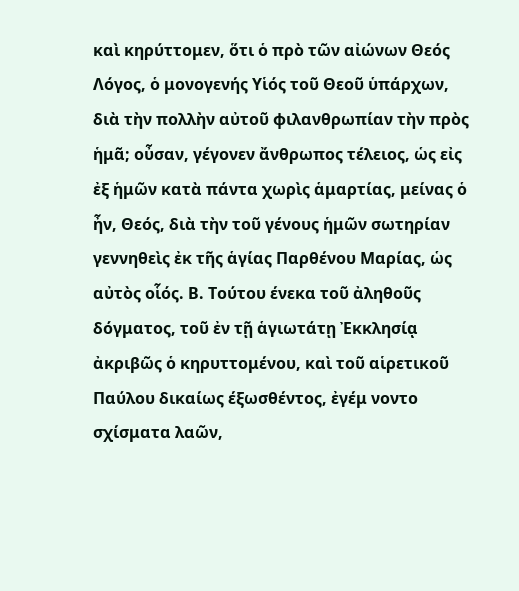καὶ κηρύττομεν, ὅτι ὁ πρὸ τῶν αἰώνων Θεός Λόγος, ὁ μονογενής Υἱός τοῦ Θεοῦ ὑπάρχων, διὰ τὴν πολλὴν αὐτοῦ φιλανθρωπίαν τὴν πρὸς ἡμᾶ; οὖσαν, γέγονεν ἄνθρωπος τέλειος, ὡς εἰς ἐξ ἡμῶν κατὰ πάντα χωρὶς ἁμαρτίας, μείνας ὁ ἦν, Θεός, διὰ τὴν τοῦ γένους ἡμῶν σωτηρίαν γεννηθεὶς ἐκ τῆς ἁγίας Παρθένου Μαρίας, ὡς αὐτὸς οἷός. Β. Τούτου ένεκα τοῦ ἀληθοῦς δόγματος, τοῦ ἐν τῇ ἁγιωτάτῃ Ἐκκλησίᾳ ἀκριβῶς ὁ κηρυττομένου, καὶ τοῦ αἱρετικοῦ Παύλου δικαίως έξωσθέντος, ἐγέμ νοντο σχίσματα λαῶν,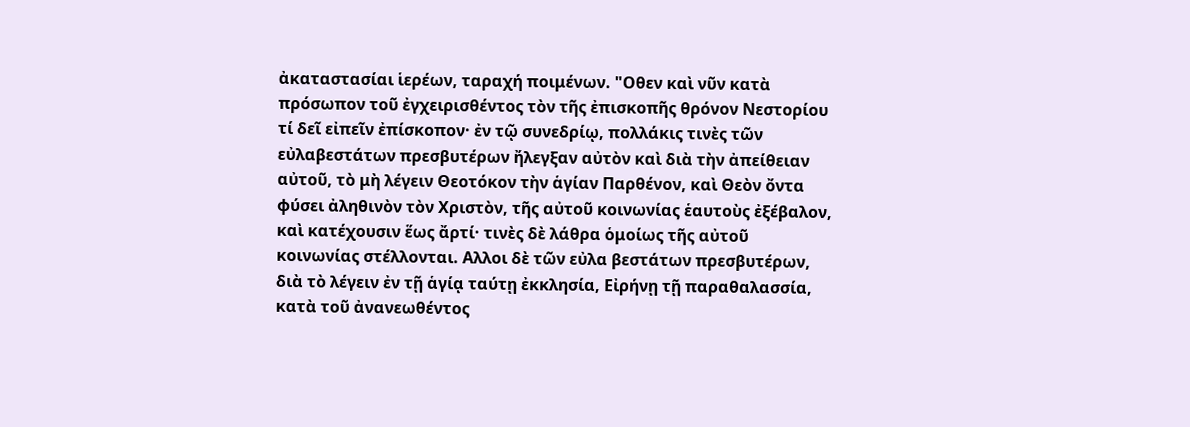ἀκαταστασίαι ἱερέων, ταραχή ποιμένων. "Οθεν καὶ νῦν κατὰ πρόσωπον τοῦ ἐγχειρισθέντος τὸν τῆς ἐπισκοπῆς θρόνον Νεστορίου τί δεῖ εἰπεῖν ἐπίσκοπον· ἐν τῷ συνεδρίῳ, πολλάκις τινὲς τῶν εὐλαβεστάτων πρεσβυτέρων ἤλεγξαν αὐτὸν καὶ διὰ τὴν ἀπείθειαν αὐτοῦ, τὸ μὴ λέγειν Θεοτόκον τὴν ἁγίαν Παρθένον, καὶ Θεὸν ὄντα φύσει ἀληθινὸν τὸν Χριστὸν, τῆς αὐτοῦ κοινωνίας ἑαυτοὺς ἐξέβαλον, καὶ κατέχουσιν ἕως ἄρτί· τινὲς δὲ λάθρα ὁμοίως τῆς αὐτοῦ κοινωνίας στέλλονται. Αλλοι δὲ τῶν εὐλα βεστάτων πρεσβυτέρων, διὰ τὸ λέγειν ἐν τῇ ἁγίᾳ ταύτῃ ἐκκλησία, Εἰρήνῃ τῇ παραθαλασσία, κατὰ τοῦ ἀνανεωθέντος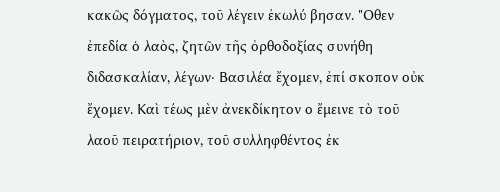κακῶς δόγματος, τοῦ λέγειν ἐκωλύ βησαν. "Οθεν ἐπεδία ὁ λαὸς, ζητῶν τῆς ὀρθοδοξίας συνήθη διδασκαλίαν, λέγων· Βασιλέα ἔχομεν, ἐπί σκοπον οὐκ ἔχομεν. Καὶ τέως μὲν ἀνεκδίκητον ο ἔμεινε τὸ τοῦ λαοῦ πειρατήριον, τοῦ συλληφθέντος ἐκ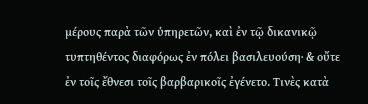μέρους παρὰ τῶν ὑπηρετῶν, καὶ ἐν τῷ δικανικῷ τυπτηθέντος διαφόρως ἐν πόλει βασιλευούση· & οὔτε ἐν τοῖς ἔθνεσι τοῖς βαρβαρικοῖς ἐγένετο. Τινὲς κατὰ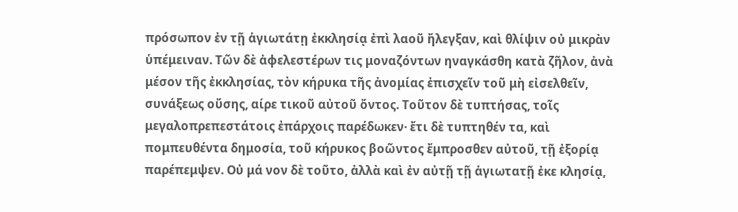πρόσωπον ἐν τῇ ἁγιωτάτῃ ἐκκλησίᾳ ἐπὶ λαοῦ ἤλεγξαν, καὶ θλίψιν οὐ μικρὰν ὑπέμειναν. Τῶν δὲ ἀφελεστέρων τις μοναζόντων ηναγκάσθη κατὰ ζῆλον, ἀνὰ μέσον τῆς ἐκκλησίας, τὸν κήρυκα τῆς ἀνομίας ἐπισχεῖν τοῦ μὴ εἰσελθεῖν, συνάξεως οὔσης, αίρε τικοῦ αὐτοῦ ὄντος. Τοῦτον δὲ τυπτήσας, τοῖς μεγαλοπρεπεστάτοις ἐπάρχοις παρέδωκεν· ἔτι δὲ τυπτηθέν τα, καὶ πομπευθέντα δημοσία, τοῦ κήρυκος βοῶντος ἔμπροσθεν αὐτοῦ, τῇ ἐξορίᾳ παρέπεμψεν. Οὐ μά νον δὲ τοῦτο, ἀλλὰ καὶ ἐν αὐτῇ τῇ ἁγιωτατῇ ἐκε κλησίᾳ,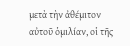μετὰ τὴν ἀθέμιτον αὐτοῦ ὁμιλίαν, οἱ τῆς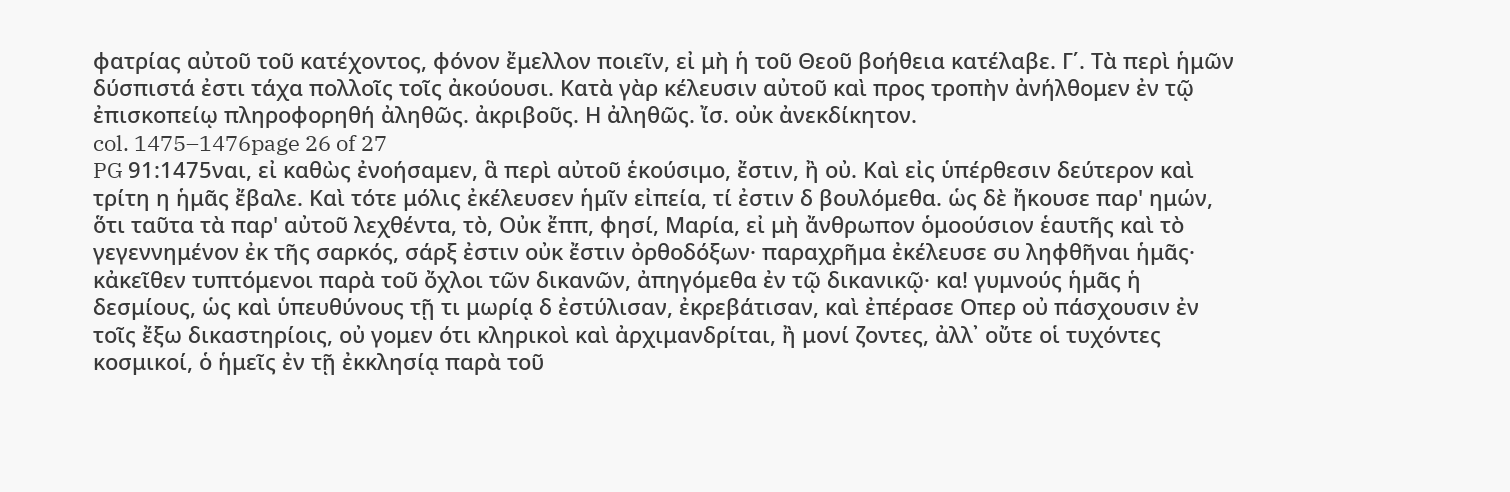φατρίας αὐτοῦ τοῦ κατέχοντος, φόνον ἔμελλον ποιεῖν, εἰ μὴ ἡ τοῦ Θεοῦ βοήθεια κατέλαβε. Γ΄. Τὰ περὶ ἡμῶν δύσπιστά ἐστι τάχα πολλοῖς τοῖς ἀκούουσι. Κατὰ γὰρ κέλευσιν αὐτοῦ καὶ προς τροπὴν ἀνήλθομεν ἐν τῷ ἐπισκοπείῳ πληροφορηθή ἀληθῶς. ἀκριβοῦς. Η ἀληθῶς. ἴσ. οὐκ ἀνεκδίκητον.
col. 1475–1476page 26 of 27
PG 91:1475ναι, εἰ καθὼς ἐνοήσαμεν, ἃ περὶ αὐτοῦ ἑκούσιμο, ἔστιν, ἢ οὐ. Καὶ εἰς ὑπέρθεσιν δεύτερον καὶ τρίτη η ἡμᾶς ἔβαλε. Καὶ τότε μόλις ἐκέλευσεν ἡμῖν εἰπεία, τί ἐστιν δ βουλόμεθα. ὡς δὲ ἤκουσε παρ' ημών, ὅτι ταῦτα τὰ παρ' αὐτοῦ λεχθέντα, τὸ, Οὐκ ἔππ, φησί, Μαρία, εἰ μὴ ἄνθρωπον ὁμοούσιον ἑαυτῆς καὶ τὸ γεγεννημένον ἐκ τῆς σαρκός, σάρξ ἐστιν οὐκ ἔστιν ὀρθοδόξων· παραχρῆμα ἐκέλευσε συ ληφθῆναι ἡμᾶς· κἀκεῖθεν τυπτόμενοι παρὰ τοῦ ὄχλοι τῶν δικανῶν, ἀπηγόμεθα ἐν τῷ δικανικῷ· κα! γυμνούς ἡμᾶς ἡ δεσμίους, ὡς καὶ ὑπευθύνους τῇ τι μωρίᾳ δ ἐστύλισαν, ἐκρεβάτισαν, καὶ ἐπέρασε Οπερ οὐ πάσχουσιν ἐν τοῖς ἔξω δικαστηρίοις, οὐ γομεν ότι κληρικοὶ καὶ ἀρχιμανδρίται, ἢ μονί ζοντες, ἀλλ᾽ οὔτε οἱ τυχόντες κοσμικοί, ὁ ἡμεῖς ἐν τῇ ἐκκλησίᾳ παρὰ τοῦ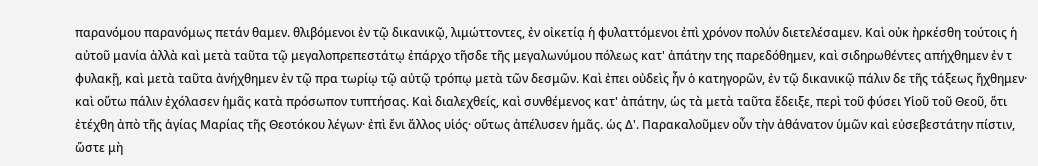παρανόμου παρανόμως πετάν θαμεν. θλιβόμενοι ἐν τῷ δικανικῷ, λιμώττοντες, ἐν οἰκετίᾳ ἡ φυλαττόμενοι ἐπὶ χρόνον πολύν διετελέσαμεν. Καὶ οὐκ ἠρκέσθη τούτοις ἡ αὐτοῦ μανία ἀλλὰ καὶ μετὰ ταῦτα τῷ μεγαλοπρεπεστάτῳ ἐπάρχο τῆσδε τῆς μεγαλωνύμου πόλεως κατ' ἀπάτην της παρεδόθημεν, καὶ σιδηρωθέντες απήχθημεν ἐν τ φυλακῇ, καὶ μετὰ ταῦτα ἀνήχθημεν ἐν τῷ πρα τωρίῳ τῷ αὐτῷ τρόπῳ μετὰ τῶν δεσμῶν. Καὶ ἐπει οὐδεὶς ἦν ὁ κατηγορῶν, ἐν τῷ δικανικῷ πάλιν δε τῆς τάξεως ἤχθημεν· καὶ οὕτω πάλιν ἐχόλασεν ἡμᾶς κατὰ πρόσωπον τυπτήσας. Καὶ διαλεχθείς, καὶ συνθέμενος κατ' ἀπάτην, ὡς τὰ μετὰ ταῦτα ἔδειξε, περὶ τοῦ φύσει Υἱοῦ τοῦ Θεοῦ, ὅτι ἐτέχθη ἀπὸ τῆς ἁγίας Μαρίας τῆς Θεοτόκου λέγων· ἐπὶ ἔνι ἄλλος υἱός· οὕτως ἀπέλυσεν ἡμᾶς. ὡς Δ'. Παρακαλοῦμεν οὖν τὴν ἀθάνατον ὑμῶν καὶ εὐσεβεστάτην πίστιν, ὥστε μὴ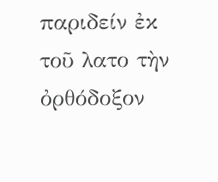παριδείν ἐκ τοῦ λατο τὴν ὀρθόδοξον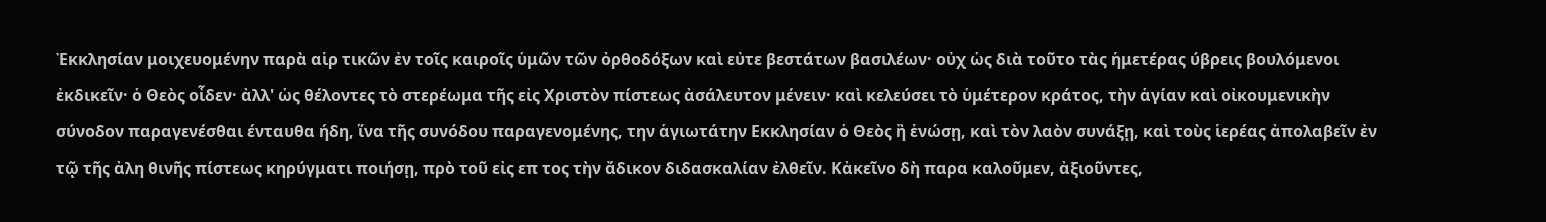Ἐκκλησίαν μοιχευομένην παρὰ αἱρ τικῶν ἐν τοῖς καιροῖς ὑμῶν τῶν ὀρθοδόξων καὶ εὐτε βεστάτων βασιλέων· οὐχ ὡς διὰ τοῦτο τὰς ἡμετέρας ύβρεις βουλόμενοι ἐκδικεῖν· ὁ Θεὸς οἶδεν· ἀλλ' ὡς θέλοντες τὸ στερέωμα τῆς εἰς Χριστὸν πίστεως ἀσάλευτον μένειν· καὶ κελεύσει τὸ ὑμέτερον κράτος, τὴν ἁγίαν καὶ οἰκουμενικὴν σύνοδον παραγενέσθαι ένταυθα ήδη, ἵνα τῆς συνόδου παραγενομένης, την ἁγιωτάτην Εκκλησίαν ὁ Θεὸς ἢ ἑνώσῃ, καὶ τὸν λαὸν συνάξῃ, καὶ τοὺς ἱερέας ἀπολαβεῖν ἐν τῷ τῆς ἀλη θινῆς πίστεως κηρύγματι ποιήσῃ, πρὸ τοῦ εἰς επ τος τὴν ἄδικον διδασκαλίαν ἐλθεῖν. Κἀκεῖνο δὴ παρα καλοῦμεν, ἀξιοῦντες,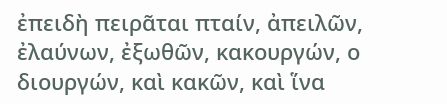ἐπειδὴ πειρᾶται πταίν, ἀπειλῶν, ἐλαύνων, ἐξωθῶν, κακουργών, ο διουργών, καὶ κακῶν, καὶ ἵνα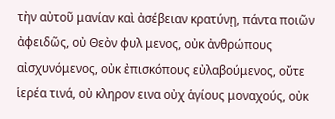τὴν αὐτοῦ μανίαν καὶ ἀσέβειαν κρατύνῃ, πάντα ποιῶν ἀφειδῶς, οὐ Θεὸν φυλ μενος, οὐκ ἀνθρώπους αἰσχυνόμενος, οὐκ ἐπισκόπους εὐλαβούμενος, οὔτε ἱερέα τινά, οὐ κληρον εινα οὐχ ἁγίους μοναχούς, οὐκ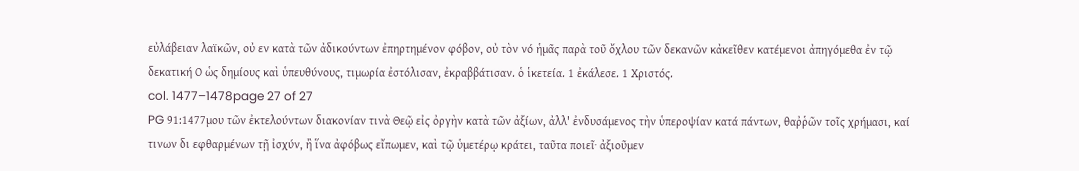εὐλάβειαν λαϊκῶν, οὐ εν κατὰ τῶν ἀδικούντων ἐπηρτημένον φόβον, οὐ τὸν νό ἡμᾶς παρὰ τοῦ ὄχλου τῶν δεκανῶν κἀκεῖθεν κατέμενοι ἀπηγόμεθα ἐν τῷ δεκατική Ο ὡς δημίους καὶ ὑπευθύνους, τιμωρία ἐστόλισαν, ἐκραββάτισαν. ὁ ἱκετεία. 1 ἐκάλεσε. 1 Χριστός.
col. 1477–1478page 27 of 27
PG 91:1477μου τῶν ἐκτελούντων διακονίαν τινὰ Θεῷ εἰς ὀργὴν κατὰ τῶν ἀξίων, ἀλλ' ἐνδυσάμενος τὴν ὑπεροψίαν κατά πάντων, θαῤῥῶν τοῖς χρήμασι, καί τινων δι εφθαρμένων τῇ ἰσχύν, ἢ ἵνα ἀφόβως εἴπωμεν, καὶ τῷ ὑμετέρῳ κράτει, ταῦτα ποιεῖ· ἀξιοῦμεν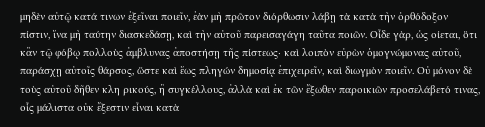μηδὲν αὐτῷ κατά τινων ἐξεῖναι ποιεῖν, ἐὰν μὴ πρῶτον διόρθωσιν λάβῃ τὰ κατὰ τὴν ὀρθόδοξον πίστιν, ἵνα μὴ ταύτην διασκεδάσῃ, καὶ τὴν αὐτοῦ παρεισαγάγη ταῦτα ποιῶν. Οἶδε γὰρ, ὡς οίεται, ὅτι κἂν τῷ φόβῳ πολλοὺς ἀμβλυνας ἀποστήσῃ τῆς πίστεως· καὶ λοιπὸν εὐρὼν ὁμογνώμονας αὐτοῦ, παράσχῃ αὐτοῖς θάρσος, ὥστε καὶ ἕως πληγών δημοσίᾳ ἐπιχειρεῖν, καὶ διωγμὸν ποιεῖν. Οὐ μόνον δὲ τοὺς αὐτοῦ δῆθεν κλη ρικούς, ἢ συγκέλλους, ἀλλὰ καὶ ἐκ τῶν ἔξωθεν παροικιῶν προσελάβετό τινας, οἷς μάλιστα οὐκ ἔξεστιν εἶναι κατὰ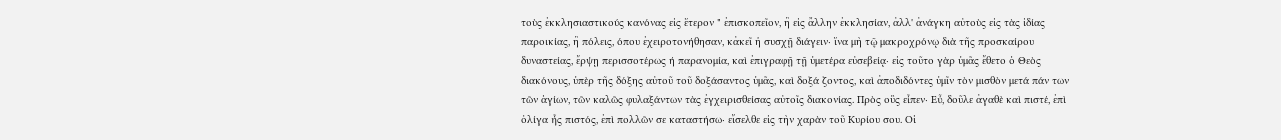τοὺς ἐκκλησιαστικούς κανόνας εἰς ἕτερον " ἐπισκοπεῖον, ἢ εἰς ἄλλην ἐκκλησίαν, ἀλλ' ἀνάγκη αὐτοὺς εἰς τὰς ἰδίας παροικίας, ἢ πόλεις, όπου ἐχειροτονήθησαν, κἀκεῖ ἡ συσχῇ διάγειν· ἵνα μὴ τῷ μακροχρόνῳ διὰ τῆς προσκαίρου δυναστείας, ἔρψῃ περισσοτέρως ή παρανομία, καὶ ἐπιγραφῇ τῇ ὑμετέρα εὐσεβείᾳ· εἰς τοῦτο γὰρ ὑμᾶς ἔθετο ὁ Θεὸς διακόνους, ὑπὲρ τῆς δόξης αὐτοῦ τοῦ δοξάσαντος ὑμᾶς, καὶ δοξά ζοντος, καὶ ἀποδιδόντες ὑμῖν τὸν μισθὸν μετά πάν των τῶν ἁγίων, τῶν καλῶς φυλαξάντων τὰς ἐγχειρισθείσας αὐτοῖς διακονίας. Πρὸς οὓς εἶπεν· Εὖ, δοῦλε ἀγαθὲ καὶ πιστέ, ἐπὶ ὀλίγα ἧς πιστός, ἐπὶ πολλῶν σε καταστήσω· εἴσελθε εἰς τὴν χαρὰν τοῦ Κυρίου σου. Οἱ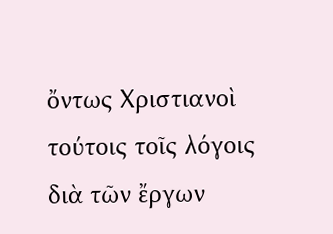ὄντως Χριστιανοὶ τούτοις τοῖς λόγοις διὰ τῶν ἔργων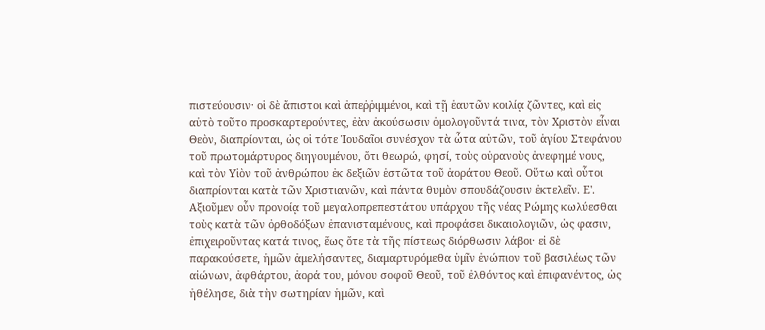πιστεύουσιν· οἱ δὲ ἄπιστοι καὶ ἀπεῤῥιμμένοι, καὶ τῇ ἑαυτῶν κοιλίᾳ ζῶντες, καὶ εἰς αὐτὸ τοῦτο προσκαρτερούντες, ἐὰν ἀκούσωσιν ὁμολογοῦντά τινα, τὸν Χριστὸν εἶναι Θεὸν, διαπρίονται, ὡς οἱ τότε Ἰουδαῖοι συνέσχον τὰ ὦτα αὐτῶν, τοῦ ἁγίου Στεφάνου τοῦ πρωτομάρτυρος διηγουμένου, ὅτι θεωρώ, φησί, τοὺς οὐρανοὺς ἀνεφημέ νους, καὶ τὸν Υἱὸν τοῦ ἀνθρώπου ἐκ δεξιῶν ἑστῶτα τοῦ ἀοράτου Θεοῦ. Οὕτω καὶ οὗτοι διαπρίονται κατὰ τῶν Χριστιανῶν, καὶ πάντα θυμὸν σπουδάζουσιν ἐκτελεῖν. Ε'. Αξιοῦμεν οὖν προνοίᾳ τοῦ μεγαλοπρεπεστάτου υπάρχου τῆς νέας Ρώμης κωλύεσθαι τοὺς κατὰ τῶν ὀρθοδόξων ἐπανισταμένους, καὶ προφάσει δικαιολογιῶν, ὡς φασιν, ἐπιχειροῦντας κατά τινος, ἕως ὅτε τὰ τῆς πίστεως διόρθωσιν λάβοι· εἰ δὲ παρακούσετε, ἡμῶν ἀμελήσαντες, διαμαρτυρόμεθα ὑμῖν ἐνώπιον τοῦ βασιλέως τῶν αἰώνων, ἀφθάρτου, ἀορά του, μόνου σοφοῦ Θεοῦ, τοῦ ἐλθόντος καὶ ἐπιφανέντος, ὡς ἠθέλησε, διὰ τὴν σωτηρίαν ἡμῶν, καὶ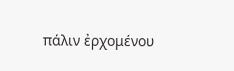πάλιν ἐρχομένου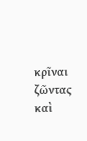κρῖναι ζῶντας καὶ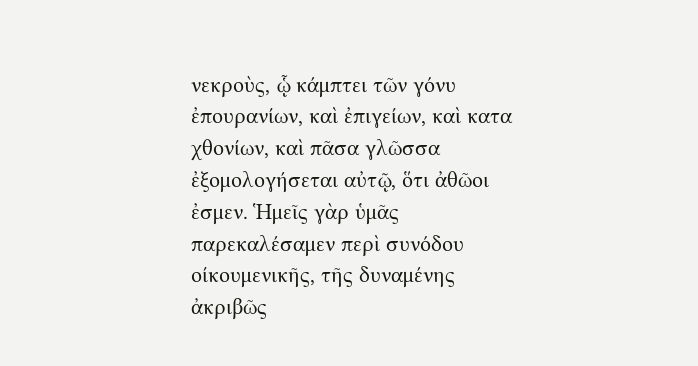νεκροὺς, ᾧ κάμπτει τῶν γόνυ ἐπουρανίων, καὶ ἐπιγείων, καὶ κατα χθονίων, καὶ πᾶσα γλῶσσα ἐξομολογήσεται αὐτῷ, ὅτι ἀθῶοι ἐσμεν. Ἡμεῖς γὰρ ὑμᾶς παρεκαλέσαμεν περὶ συνόδου οίκουμενικῆς, τῆς δυναμένης ἀκριβῶς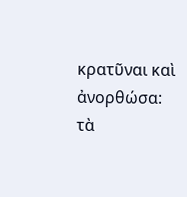κρατῦναι καὶ ἀνορθώσα: τὰ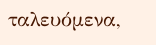ταλευόμενα,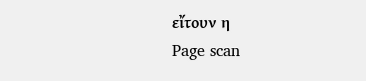εἴτουν η
Page scan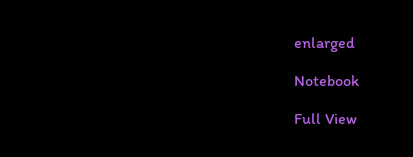enlarged

Notebook

Full View